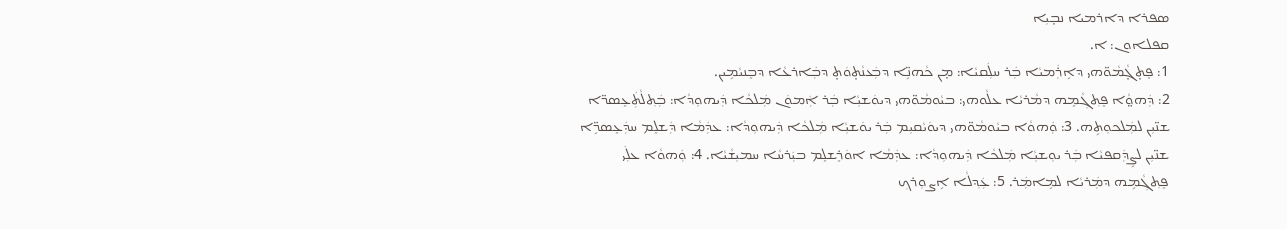ܣܦܪܐ ܕܐܪܡܝܐ ܢܒ̣ܝܼܐ
ܩܦܠܐܘܢ: ܐ.
1: ܦܸܬ̣ܓ̣ܵܡܵܘ̈ܗܝ ܕܐܹܪܲܡܝܵܐ ܒܲܪ ܚܠܲܩܝܵܐ: ܡ̣ܢ ܟܵܗܢܹ̈ܐ ܕܒܲܥܢܵܬ̣ܘܿܬ̣ ܕܒܲܐܪܥܵܐ ܕܒܸܢܝܵܡܹܝܢ.
2: ܕܲܗܘ̤ܵܐ ܦܸܬ݂ܓ݂ܵܡܸܗ ܕܡܵܪܝܵܐ ܥܠܵܘܗܝ: ܒܝܵܘܡܵܘ̈ܗܝ ܕܝܘܿܫܝܼܵܐ ܒܲܪ ܐܲܡܘܿܢ ܡܲܠܟܵܐ ܕܲܝܗܘܼܕܵܐ: ܒܲܬ݂ܠܵܬܲܥܸܣܖ̈ܐ ܫܢ̈ܝܼܢ ܠܡܲܠܟܘܼܬܹܗ. 3: ܘܲܗܘܵܐ ܒܝܵܘܡܵܘ̈ܗܝ ܕܝܘܿܝܵܩܝܼܡ ܒܲܪ ܝܘܿܫܝܼܵܐ ܡܲܠܟܵܐ ܕܲܝܗܘܼܕܵܐ: ܥܕܲܡܵܐ ܕܲܫܠܸܡ ܚܕܲܥܸܣܖܹ̈ܐ ܫܢ̈ܝܼܢ ܠܨܹܕܲܩܦܝܵܐ ܒܲܪ ܝܘܼܫܝܼܵܐ ܡܲܠܟܵܐ ܕܲܝܗܘܼܕܵܐ: ܥܕܲܡܵܐ ܐܘܿܪܸܫܠܸܡ ܒܝܲܪܚܵܐ ܚܡܝܼܫܵܝܵܐ. 4: ܘܲܗܘܵܐ ܥܠܲܝ ܦܸܬ݂ܓ݂ܵܡܹܗ ܕܡܲܪܝܵܐ ܠܡܹܐܡܲܪ. 5: ܥܲܕ݂ܠܵܐ ܐܹܨܘܼܪܟ݂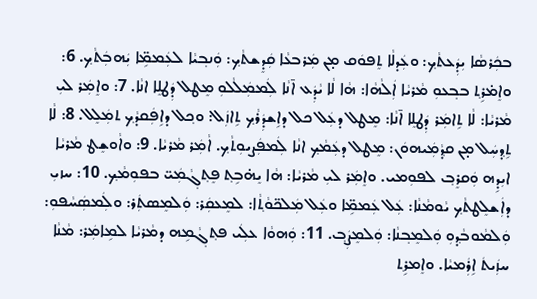ܒܟܲܪܣܵܐ ܝܼܕܲܥܬܵܟ݂: ܘܥܲܕܠܵܐ ܬܸܦܘܿܩ ܡ̣ܢ ܡܲܪܒܥܵܐ ܩܲܕܸܫܬܵܟ݂: ܘܲܢܒ݂ܝܵܐ ܠܥܲܡܡܹ̈ܐ ܝܲܗܒܲܬܵܟ݂. 6: ܘܐܸܡ̇ܪܹܬ݂ ܒܒ݂ܥܘܼ ܡܵܪܝܵܐ ܐܲܠܵܗܵܐ: ܗܵܐ ܠܵܐ ܝܵܕܲܥ ܐ̄ܢܵܐ ܠܲܡܡܲܠܵܠܘܼ ܡܸܛܠ ܕܲܛܠܸܐ ܐܢܵܐ. 7: ܘܐܸܡܲܪ ܠܝܼ ܡܵܪܝܵܐ: ܠܵܐ ܬܹܐܡܲܪ ܕܲܛܠܸܐ ܐ̄ܢܵܐ: ܡܸܛܠ ܕܥܲܠ ܟܠ ܕܐܹܫܕܲܪܵܟ݂ ܬܹܐܙܲܠ: ܘܟ݂ܠ ܕܐܹܦܲܩܕܵܟ݂ ܬܡܲܠܸܠ. 8: ܠܵܐ ܬܹܕ݂ܚܲܠ ܡ̣ܢ ܩܕ݂ܵܡܲܝܗܘܿܢ: ܡܸܛܠ ܕܥܲܡܵܟ݂ ܐܢܵܐ ܠܲܡܦܲܨܝܘܼܬܵܟ݂. ܐܵܡܲܪ ܡܵܪܝܵܐ. 9: ܘܐܵܘܫܸܛ ܡܵܪܝܵܐ ܐܝܼܕܹܗ ܘܲܩܪܸܒ݂ ܠܦܘܼܡܝ. ܘܐܸܡܲܪ ܠܝܼ ܡܵܪܝܵܐ: ܗܵܐ ܝܸܗ̇ܒܹܬ݂ ܦܸܬ݂ܓ݂ܵܡܲܝ̈ ܒܦܘܼܡܵܟ݂. 10: ܚܙܝܼ ܕܐܲܫܠܸܛܬܵܟ݂ ܝܵܘܡܵܢܵܐ: ܥܲܠ ܥܲܡܡܹ̈ܐ ܘܥܲܠ ܡܲܠܟ̈ܘܵܬ݂ܵܐ: ܠܡܸܥܩܲܪ: ܘܲܠܡܸܣܬܲܪ: ܘܠܲܡܣܲܚܵܦܘܼ: ܘܲܠܡܵܘܒܵܕ݂ܘܼ ܘܲܠܡܸܒ݂ܢܵܐ: ܘܲܠܡܸܨܲܒ݂. 11: ܘܲܗܘܵܐ ܥܠܲܝ ܦܬ݂ܓ݂ܵܡܹܗ ܕܡܵܪܝܵܐ ܠܡܹܐܡܲܪ: ܡܵܢܵܐ ܚܙܲܝܬܿ ܐܹܪܲܡܝܵܐ. ܘܐܸܡܪܹܬ݂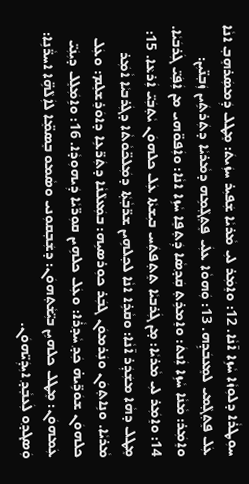ܚܘܼܛܪܵܐ ܕܠܘܼܙܵܐ ܚܵܙܹܐ ܐ̄ܢܵܐ. 12: ܘܐܸܡܲܪ ܠܝܼ ܡܵܪܝܵܐ ܫܲܦܝܼܪ ܚܙܲܝܬܿ: ܡܸܛܠ ܕܲܡܣܲܪܗܸܒ݂ ܐܢܵܐ ܥܲܠ ܦܸܬ݂ܓ݂ܵܡܝ ܠܡܸܥܒܿܕܹܗ. 13: ܘܲܗܘܵܐ ܥܠܲܝ ܦܸܬ݂ܓ݂ܵܡܹܗ ܕܡܵܪܝܵܐ ܕܬܲܪܬܹܿܝܢ ܙܲܒ݂ܢ̈ܝܼܢ: ܘܐܸܡܲܪ: ܡܵܢܵܐ ܚܵܙܹܐ ܐܲܢܬܿ: ܘܐܸܡܪܹܬ݂ ܩܲܕ݂ܣܵܐ ܕܲܬ݂ܦܸܐ ܚܵܙܹܐ ܐܢܵܐ: ܘܐܲܦܘ̈ܗܝ ܡܢ ܐܲܦܲܝ̈ ܓܲܪܒܿܝܵܐ. 14: ܘܐܸܡܲܪ ܠܝܼ ܡܵܪܝܵܐ: ܡ̣ܢ ܓܲܪܒܝܵܐ ܬܸܬ݂ܦܬܲܚ ܒܝܼܫܬܵܐ ܥܲܠ ܟܠܗܘܿܢ ܝܵܬ݂ܒܲܝ̈ ܐܲܪܥܵܐ. 15: ܡܸܛܠ ܕܗܵܐ ܡܫܲܕܲܪ ܐ̄ܢܵܐ: ܘܩܵܪܹܐ ܐܢܵܐ ܠܟ݂ܠܗܹܝܢ ܫܖ̈ܒ݂ܵܬ݂ܵܐ ܕܡܲܠܟ̈ܘܵܬܵܐ ܕܓܲܪܒܝܵܐ ܐܵܡܲܪ ܡܵܪܝܵܐ. ܘܢܹܐܬ݂ܘܿܢ ܘܢܲܪܡܘܿܢ ܓܒܲܪ ܟܘܼܪܣܝܹܗ: ܒܡܲܥܠܵܢܵܐ ܕܬܲܖ̈ܥܹܐ ܕܐܘܿܪܸܫܠܸܡ: ܘܥܲܠ ܟܠܗܘܿܢ ܫܘܿܖܹ̈ܝܗ̇ ܟܲܕ݂ ܚܵܕ݂ܪܵܐ: ܘܥܲܠ ܟܠܗܹܝܢ ܩܘܼܖ̈ܝܵܐ ܕܲܝܗܘܼܕܵܐ. 16: ܘܐܹܡܲܠܸܠ ܕܝܼܢܲܝ̈ ܥܲܡܗܘܿܢ: ܡܸܛܠ ܟܠܗܝܹܢ ܒܝܼ̈ܫܵܬ݂ܗܘܿܢ: ܕܫܲܒ݂ܩܘܼܢܝ ܘܣܵܡܘ ܒܸܣܡܸ̈ܐ ܠܐܲܠܵܗܹ̈ܐ ܐܚܖ̈ܵܢܹܐ: ܘܲܣܓܕ݂ܘ ܠܲܥܒ݂ܵܕ݂ ܐܝܼܕܲܝ̈ܗܘܿܢ.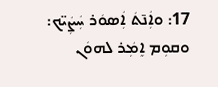17: ܘܐܲܢ̄ܬܿ ܐܲܣܘܿܪ ܚܲܨܲܝ̈ܟ: ܘܩܘܼܡ ܐܸܡܲܪ ܠܗܘܿܢ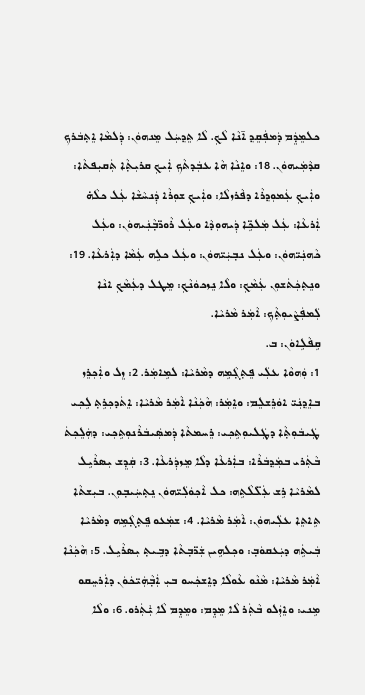ܟܠܡܸܕܸܿܡ ܕܲܡܦܲܩܸܕ݂ ܐ̄ܢܵܐ ܠܵܟ݂. ܠܵܐ ܬܸܕ݂ܚܲܠ ܡܸܢܗܘܿܢ: ܕܲܠܡܵܐ ܐܸܬ݂ܒܿܪܟ݂ ܩܕܵܡܲܝܗܘܿܢ. 18: ܘܐܸܢܵܐ ܗܵܐ ܥܒܲܕܬܵܟ݂ ܐܲܝܟ݂ ܩܪܝܼܬ݂ܵܐ ܬܲܩܝܼܦܬܵܐ: ܘܐܲܝܟ݂ ܥܲܡܘܼܕ݂ܪܵܐ ܕܦܵܪܙܠܵܐ: ܘܐܲܝܟ݂ ܫܘܼܪܵܐ ܕܲܢܚܵܫܵܐ ܥܲܠ ܟܠܵܗ̇ ܐܲܪܥܵܐ: ܥܲܠ ܡܲܠܟܹ̈ܐ ܕܲܝܗܘܼܕܵܐ ܘܥܲܠ ܪܵܘܖ̈ܒ݂ܵܢܲܝܗܘܿܢ: ܘܥܲܠ ܟܵܗܢܲܝ̈ܗܘܿܢ: ܘܥܲܠ ܢܒ݂ܝܲܝ̈ܗܘܿܢ: ܘܥܲܠ ܟܠܹܗ ܥܲܡܵܐ ܕܐܲܪܥܵܐ. 19: ܘܢܸܬ݂ܟܲܬܿܫܘܼܢ ܥܲܡܵܟ݂: ܘܠܵܐ ܢܸܙܟܘܿܢܵܟ݂: ܡܸܛܠ ܕܥܲܡܵܟ݂ ܐܢܵܐ ܠܲܡܦܲܨܵܝܘܼܬ݂ܵܟ݂: ܐܵܡܲܪ ܡܵܪܝܵܐ.
ܩܹܦܵܠܹܐܘܿܢ: ܒ.
1: ܘܲܗܘܵܐ ܥܠܲܝ ܦܸܬ݂ܓ݂ܵܡܹܗ ܕܡܵܪܝܵܐ: ܠܡܹܐܡܲܪ. 2: ܙܸܠ ܘܐܲܟ݂ܪܸܙ ܒܐܸܕ݂ܢܲܝ̈ ܐܘܿܪܸܫܠܸܡ: ܘܐܸܡܲܪ: ܗܵܟܲܢܵܐ ܐܵܡܲܪ ܡܵܪܝܵܐ: ܐܸܬܿܕܟ݂ܪܹܬ݂ ܠܹܟ݂ܝ ܛܲܝܒܿܘܼܬ݂ܵܐ ܕܛܲܠܝܘܼܬܹܟ݂ܝ: ܪܸܚܡܬܵܐ ܕܲܡܣܲܝܒܿܪܵܢܘܼܬܹܟ݂ܝ: ܕܗܲܠܸܟ݂ܬܿ ܒܵܬܲܪܝ ܒܡܲܕ݂ܒܿܪܵܐ: ܒܐܲܪܥܵܐ ܕܠܵܐ ܡܸܙܕܲܪܥܵܐ. 3: ܩܲܕܸܫ ܝܼܣܪܵܝܹܠ ܠܡܵܪܝܵܐ ܪܹܫ ܥܲܠ̈ܠܵܬܹܗ: ܟܠ ܐܵܟ݂ܘܿܠܲܝ̈ܗܘܿܢ ܢܸܬ݂ܚܲܝܒ݂ܘܼܢ. ܒܝܼܫܬܵܐ ܬܹܐܬܸܐ ܥܠܲܝܗܘܿܢ: ܐܵܡܲܪ ܡܵܪܝܵܐ. 4: ܫܡܲܥܘ ܦܸܬ݂ܓ݂ܵܡܹܗ ܕܡܵܪܝܵܐ ܒܲܝܬܹܿܗ ܕܝܲܥܩܘܿܒ݂: ܘܟ݂ܠܗܹܝܢ ܫܲܖ̈ܒ݂ܬܵܐ ܕܒܹܝܬ݂ ܝܼܣܪܵܝܹܠ. 5: ܗܵܟܲܢܵܐ ܐܵܡܲܪ ܡܵܪܝܵܐ: ܡܵܢܵܘ ܥܵܘܠܵܐ ܕܐܸܫܟܲܚܘ ܒܝܼ ܐܲܒ݂ܵܗܲܝ̈ܟܿܘܿܢ ܕܐܲܪܚܸܩܘ ܡܹܢܝ: ܘܐܸܙܲܠܘ ܒܵܬܲܪ ܠܵܐ ܡܸܕܸܡ: ܘܡܸܕܸܡ ܠܵܐ ܝܑܼܬܲܪܘ. 6: ܘܠܵܐ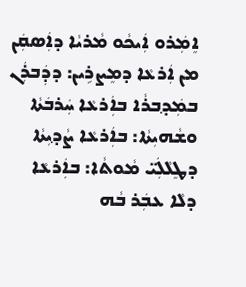ܐܸܡܲܪܘ ܐܲܝܟܵܘ ܡܵܪܝܵܐ ܕܐܲܣܩܲܢ ܡܢ ܐܲܪܥܵܐ ܕܡܸܨܪܹܝܢ: ܕܕܲܒܪܲܢ ܒܡܲܕ݂ܒܪܵܐ ܒܐܲܪܥܵܐ ܚܲܪܒܿܬܵܐ ܘܫܵܗܝܼܬܵܐ: ܒܐܲܪܥܵܐ ܨܵܕ݂ܝܼܬܵܐ ܕܛܸܠܵܠܲܝ̈ ܡܵܘܬܵܐ: ܒܐܲܪܥܵܐ ܕܠܵܐ ܥܒܲܪ ܒܵܗ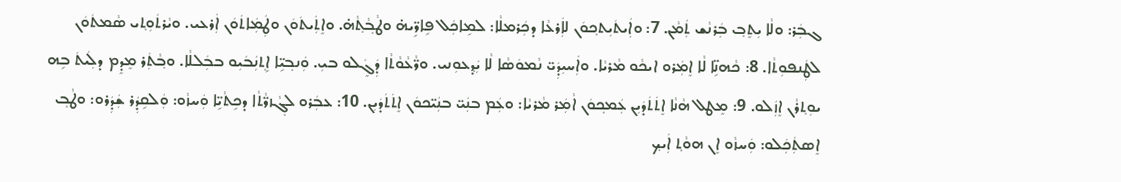ܓܒܲܪ: ܘܠܵܐ ܝܼܬܸܒ݂ ܒܲܪܢܵܫ ܬܲܡܵܢ. 7: ܘܐܲܝܬܿܝܼܬܟ݂ܘܿܢ ܠܐܲܪܥܵܐ ܕܟܲܪܡܠܵܐ: ܠܡܹܐܟܲܠ ܦܹܐܖܹ̈ܝܗ̇ ܘܛܵܒ݂ܵܬ݂ܵܗ̇. ܘܐܸܬܲܝܬܿܘܿܢ ܘܛܲܡܲܐܬܿܘܿܢ ܐܲܪܥܝ. ܘܝܵܪܬܿܘܼܬ݂ܝ ܣܵܡܬܿܘܿܢ ܠܛܲܢܦܘܼܬܵܐ. 8: ܟܵܗܢܹ̈ܐ ܠܵܐ ܐܸܡܲܪܘ ܐܝܟܵܘ ܡܵܪܝܵܐ. ܘܐܲܚܝܼܕܲܝ̈ ܢܵܡܘܿܣܵܐ ܠܵܐ ܝܲܕ݂ܥܘܼܢܝ. ܘܖ̈ܵܥܵܘܵܬܵܐ ܕܲܓܸܿܠܘ ܒܝܼ. ܘܲܢܒ݂ܝܹ̈ܐ ܐܹܬ݂ܢܲܒܿܝܼܘ ܒܒܲܠܠܵܐ. ܘܒ݂ܵܬܲܪ ܡܸܕܸܡ ܕܠܲܝܬܿ ܒܹܗ ܝܘܼܬ݂ܪܵܢ ܐܸܙܲܠܘ. 9: ܡܸܛܠ ܗܵܢܵܐ ܐܸܬܿܬܿܕܿܝܼܢ ܥܲܡܟ݂ܘܿܢ ܐܵܡܲܪ ܡܵܪܝܵܐ: ܘܥܲܡ ܒܢܲܝ̈ ܒܢܲܝ̈ܟܘܿܢ ܐܸܬܿܬܿܕܿܝܼܢ. 10: ܥܒܲܪܘ ܠܓ݂ܵܙܖ̈ܵܬܵܐ ܕܟܹܬܵܝܹ̈ܐ ܘܲܚܙܵܘ: ܘܲܠܩܹܕܲܪ ܫܲܕܲܪܘ: ܘܛܵܒ݂ ܐܸܣܬܲܟܲܠܘ: ܘܲܚܙܵܘ ܐܸܢ ܗܘܵܬ݂ ܐܲܝܟ݂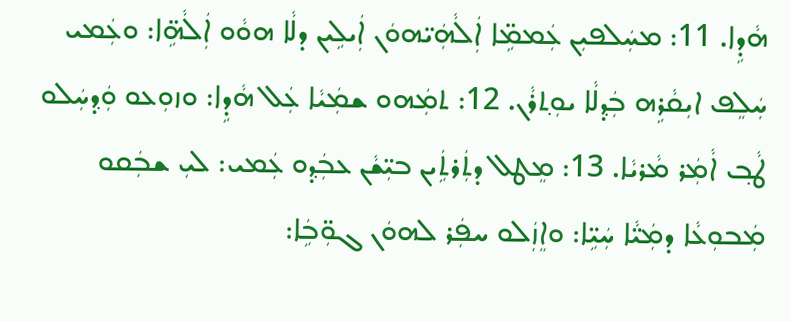ܗܵܕܹܐ. 11: ܡܚܲܠܦܝܼܢ ܥܲܡܡܹ̈ܐ ܐܲܠܵܗܲܝ̈ܗܘܿܢ ܐܲܝܠܹܝܢ ܕܠܵܐ ܗܘܵܘ ܐܲܠܵܗܹ̈ܐ: ܘܥܲܡܝ ܚܲܠܸܦ ܐܝܼܩܵܪܹܗ ܒܲܕ݂ܠܵܐ ܝܘܼܬ݂ܪܵܢ. 12: ܬܡܲܗܘ ܫܡܲܝܵܐ ܥܲܠ ܗܵܕܹܐ: ܘܙܘܼܥܘ ܘܲܕ݂ܚܲܠܘ ܛܵܒ݂ ܐܵܡܲܪ ܡܵܪܝܵܐ. 13: ܡܸܛܠ ܕܬܲܪܬܹܿܝܢ ܒܝܼ̈ܫܵܢ ܥܒܲܕ݂ܘ ܥܲܡܝ: ܠܝܼ ܫܒܲܩܘ ܡܲܒܘܼܥܵܐ ܕܡܲܝ̈ܵܐ ܚܲܝܹ̈ܐ: ܘܐܸܙܲܠܘ ܚܦܲܪ ܠܗܘܿܢ ܓܘܼ̈ܒܹܿܐ: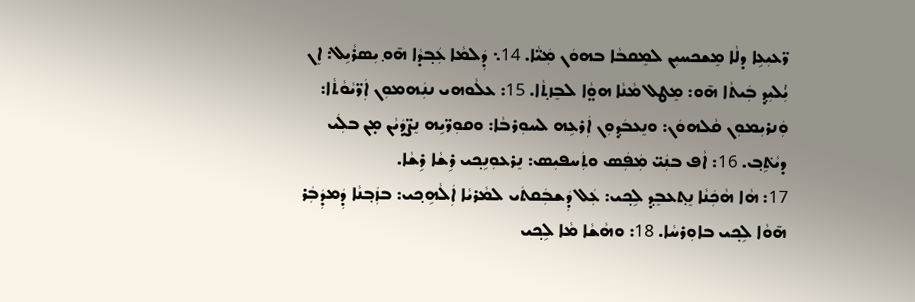ܖ̈ܥܝܼܥܹܐ ܕܠܵܐ ܡܸܫܟܚܝܼܢ ܠܡܸܩܒܵܐ ܒܗܘܿܢ ܡܲܝ̈ܵܐ. 14܆ ܕܲܠܡܵܐ ܥܲܒ݂ܕܵܐ ܗ̄ܘ݂ ܝܼܣܪܵܝܹܠ: ܐܸܢ ܝܑܼܠܝܼܕ݂ ܒܲܝܬܵܐ ܗ̄ܘ: ܡܸܛܠ ܡܵܢܵܐ ܗܘ̤ܵܐ ܠܒܸܙܬ݂ܵܐ. 15: ܥܠܵܘܗܝ ܢܢܲܗܡܘܼܢ ܐܲܖ̈ܝܵܘܵܬܵܐ: ܘܲܢܪܝܼܡܘܼܢ ܩܵܠܗܘܿܢ: ܘܢܸܥܒܿܕ݂ܘܼܢ ܐܲܪܥܹܗ ܠܚܘܼܪܒܵܐ: ܘܩܘܼܖ̈ܝܹܗ ܢܸܨ̈ܕܿܝܵܢ ܡ̣ܢ ܒܠܲܝ ܕܝܵܬܹ݁ܒ݂. 16: ܐܵܦ ܒܢܲܝ̈ ܡܲܦܲܣ ܘܬܲܚܦܝܼܣ: ܢܸܪܥܘܼܢܹܟ݂ܝ ܪܹܫܵܐ ܪܹܫܵܐ.
17: ܗܵܐ ܗܵܟܲܢܵܐ ܢܸܬ݂ܥܒܸܕ݂ ܠܹܟ݂ܝ: ܥܲܠ ܕܲܫܒܲܩܬܿܝ ܠܡܵܪܝܵܐ ܐܲܠܵܗܹܟ݂ܝ: ܒܙܲܒ݂ܢܵܐ ܕܲܡܕܲܒܲܪ ܗ̄ܘܵܐ ܠܹܟ݂ܝ ܒܐܘܼܪܚܵܐ. 18: ܘܗܵܫܵܐ ܡܵܐ ܠܹܟ݂ܝ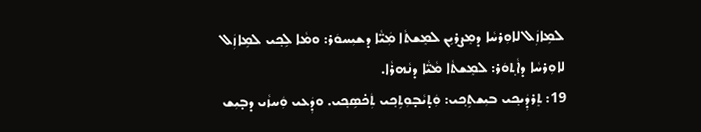ܠܡܹܐܙܲܠ ܠܐܘܼܪܚܵܐ ܕܡܸܨܪܝܹܢ ܠܡܸܫܬܵܐ ܡܲܝ̈ܵܐ ܕܫܝܼܚܘܿܪ: ܘܡܵܐ ܠܹܟ݂ܝ ܠܡܹܐܙܲܠ ܠܐܘܼܪܚܵܐ ܕܐܵܬ݂ܘܿܪ: ܠܡܸܫܬܵܐ ܡܵܝ̈ܵܐ ܕܢܵܗܪܵܐ.
19: ܬܸܪܕܲܝܟ݂ܝ ܒܝܼܫܬܹܟ݂ܝ: ܘܲܬ̣ܝܵܒ̣ܘܼܬܹܟ݂ܝ ܬܲܟ̇ܣܹܟ݂ܝ. ܘܕܲܥܝ ܘܲܚܙܵܝ ܕܒ̣ܝܼܫ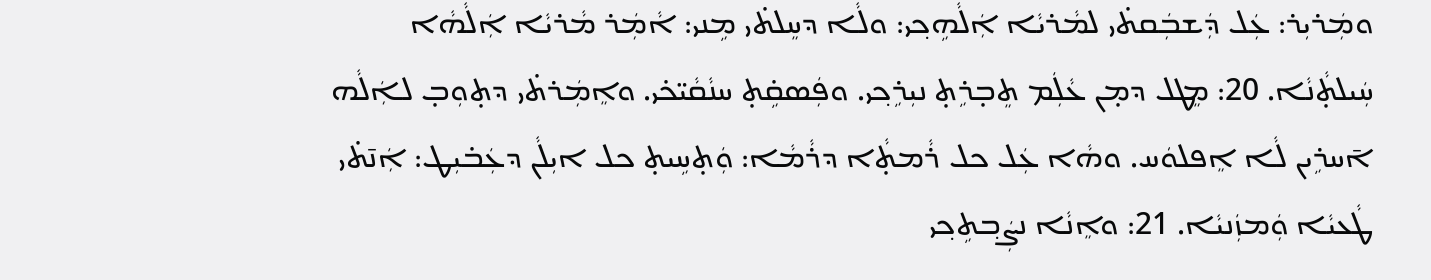ܘܡܲܪܝܼܪ: ܥܲܠ ܕܲܫܒܲܩܬ̇ܝ ܠܡܵܪܝܵܐ ܐܲܠܵܗܹܟ݂ܝ: ܘܠܵܐ ܕܚܸܠܬ̇ܝ ܡܹܢܝ: ܐܵܡܲܪ ܡܵܪܝܵܐ ܐܲܠܵܗܵܐ ܚܲܝܠܬ̣ܵܢܵܐ. 20: ܡܸܛܠ ܕܡ̣ܢ ܥܵܠܲܡ ܬܸܒ̣ܪܹܬ̣ ܢܝܼܪܹܟ݂ܝ. ܘܦܲܣܩܹ̇ܬ̣ ܚܢܵܩܵܝ̈ܟ̇ܝ. ܘܐܸܡܲܪܬ̇ܝ ܕܬ̣ܘܼܒ̣ ܠܐܲܠܵܗ ܐ̄ܚܪܹܝܢ ܠܵܐ ܐܸܦܠܘܿܚ. ܘܗܵܐ ܥܲܠ ܟܠ ܪܵܡܬ̣ܵܐ ܕܪܵܡܵܐ: ܘܲܬ̣ܚܹܝܬ̣ ܟܠ ܐܝܼܠܵܢ ܕܥܲܒ̇ܝܼܛ: ܐܲܢ̄ܬ̇ܝ ܛܵܥܝܵܐ ܘܲܡܙܲܢܝܵܐ. 21: ܘܐܸܢܵܐ ܢܨܲܒ݂ܬܹܟ݂ܝ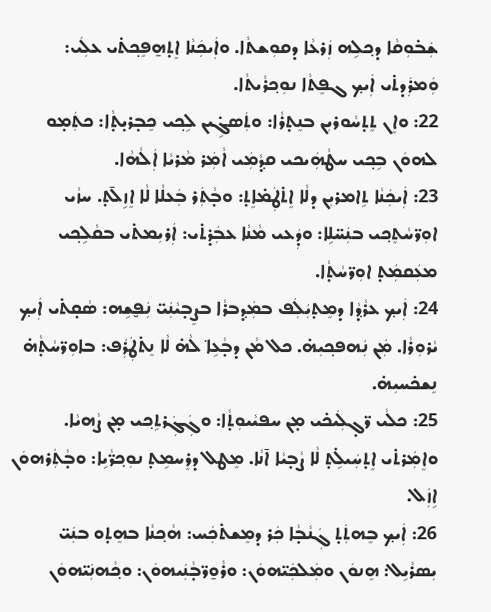ܫܲܒ̇ܘܼܩܵܐ ܕܟ݂ܠܹܗ ܙܲܪܥܵܐ ܕܩܘܼܫܬܵܐ. ܘܐܲܝܟܲܢܵܐ ܐܸܬ̣ܗ̱ܦܸܟ݂ܬ̇ܝ ܥܠܲܝ: ܘܲܡܪܲܕܬ̇ܝ ܐܲܝܟ݂ ܓܦܸܬܵܐ ܢܘܼܟ݂ܪܵܝܬܵܐ.
22: ܘܐܸܢ ܬܸܬ̣ܚܵܘܪܝܼܢ ܒܢܸܬ̣ܪܵܐ: ܘܬܲܣܓܹ̇ܝܢ ܠܹܟ݂ܝ ܟܸܒ̣ܪܝ̣ܬ̣ܵܐ: ܟܬܲܡ̣ܘ ܠܗܘܿܢ ܒܹܟ݂ܝ ܚܛܵܗܲܝܟܝ ܩܕ݂ܵܡܲܝ ܐܵܡܲܪ ܡܵܪܝܵܐ ܐܲܠܵܗܵܐ.
23: ܐܲܝܟܲܢܵܐ ܬܹܐܡܪܝܼܢ ܕܠܵܐ ܐܸܬ̇ܛܲܡ̇ܐܸܬ̣: ܘܒ̣ܵܬܲܪ ܒܲܥܠܵܐ ܠܵܐ ܐܸܙܹܠ̄ܬ̣. ܚܙܵܝ ܐܘܼܖ̈ܚܵܬܸܟ݂ܝ ܒܢܲܚ̈ܠܹܐ: ܘܕܲܥܝ ܡܵܢܵܐ ܥܒܲܕ̇ܬ̇ܝ: ܐܲܪܝܼܡܬ̇ܝ ܒܩܵܠܹܟ݂ܝ ܡܥܲܩܡܲܬ̣ ܐܘܼܖ̈ܚܵܬ̣ܵܐ.
24: ܐܲܝܟ݂ ܥܪܵܕ݂ܵܐ ܕܡܸܬ̣ܝܲܠܲܦ ܒܡܲܕ݂ܒܪܵܐ ܒܨܸܒ̣ܝܵܢܲܝ̈ ܢܲܦ̮ܫܹܗ: ܣܵܩ̣ܬ̇ܝ ܐܲܝܟ݂ ܝܵܪܘܼܪܵܐ. ܡܲܢ ܢܲܗܦܟ݂ܝܼܗ̇. ܟܠ ܡܵܢ ܕܒ̣ܵܥܹܐ݁ ܠܵܗ̇ ܠܵܐ ܢܸܬ̇ܛܲܪܲܦ: ܒܐܘܼܖ̈ܚܵܬ̣ܵܗ̇ ܢܸܫܟ̇ܚܝܼܗ̇.
25: ܟܠܵܝ ܖ̈ܓ̣ܠܲܝܟ̇ܝ ܡ̣ܢ ܚܦܝܵܝܘܼܬ̣ܵܐ: ܘܓܲܓܲܪܬܹܟ݂ܝ ܡ̣ܢ ܨܵܗܝܵܐ. ܘܐܸܡܲܪܬ̇ܝ ܐܸܬ̣ܚܲܝܠܹ̇ܬ̣ ܠܵܐ ܨܵܒ̣ܝܵܐ ܐ̄ܢܵܐ. ܡܸܛܠ ܕܪܸܚܡܹܬ̣ ܢܘܼܟ݂ܖ̈ܵܝܹܐ: ܘܒ̣ܵܬܲܪܗܘܿܢ ܐܹܙܲܠ.
26: ܐܲܝܟ݂ ܒܸܗܬܲܬ̣ ܓܲܢܵܒ̣ܵܐ ܟܲܪ ܕܡܸܫܬ̇ܟܲܚ: ܗܵܟ݂ܢܵܐ ܒܗܸܬ̣ܘ ܒܢܲܝ̈ ܝܼܣܪܵܝܹܠ: ܗܸܢܘܿܢ ܘܡܲܠܟܲܝ̈ܗܘܿܢ: ܘܪܵܘ̱ܖ̈ܒ̣ܵܢܲܝܗܘܿܢ: ܘܟ݂ܵܗܢܲܝ̈ܗܘܿܢ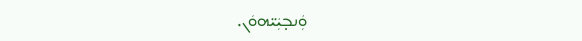ܘܲܢܒ̣ܝܲܝ̈ܗܘܿܢ.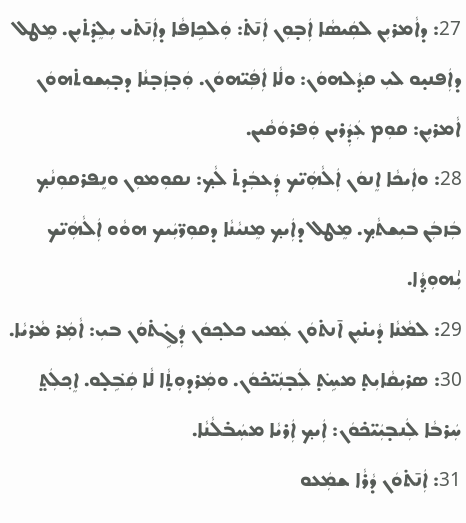27: ܕܐܵܡܪܝܼܢ ܠܩܲܝܣܵܐ ܐܲܒ̣ܘܼܢ ܐܲܢ̄ܬ̇: ܘܲܠܟܹܐܦܵܐ ܕܐܲܢ̄ܬ̇ܝ ܝܼܠܸܕ̇ܬ̇ܝܼܢ. ܡܸܛܠ ܕܐܲܦܢܝ̣ܘ ܠܝܼ ܩܕ݂ܵܠܗܘܿܢ: ܘܠܵܐ ܐܲܦܲܝ̈ܗܘܿܢ. ܘܲܒ̣ܙܲܒ̣ܢܵܐ ܕܒ̣ܝܼܫܘܬ̇ܗܘܿܢ ܐܵܡܪܝܼܢ: ܩܘܼܡ ܥܲܕܲܪܝܢ ܘܲܦܪܘܿܩܵܝܢ.
28: ܘܐܲܝܟܵܐ ܐܸܢܘܿܢ ܐܲܠܵܗܲܝ̈ܟ ܕܲܥܒܲܕܬ̇ ܠܵܟ݂: ܢܩܘܼܡܘܼܢ ܘܢܸܦܪܩܘܼܢܵܟ݂ ܒܲܙܒܲܢ ܒܝܼܫܬܵܟ݂. ܡܸܛܠ ܕܐܲܝܟ݂ ܡܸܢܝܵܢܵܐ ܕܩܘܼܖ̈ܝܲܝܟ ܗܘܵܘ ܐܲܠܵܗܲܝ̈ܟ ܝܑܼܗܘܼܕ݂ܵܐ.
29: ܠܡܵܢܵܐ ܕܵܝܢ̇ܝܼܢ ܐ̄ܢܬ̇ܘܿܢ ܥܲܡܝ ܟܠܟ݂ܘܿܢ ܕܲܓܹ̇ܬ̇ܘܿܢ ܒܝܼ: ܐܵܡܲܪ ܡܵܪܝܵܐ.
30: ܣܪܝܼܩܵܐܝܼܬ̣ ܡܚܹ݁ܬ̣ ܠܲܒ̣ܢܲܝ̈ܟ̇ܘܿܢ. ܘܡܲܪܕܘܼܬ̣ܵܐ ܠܵܐ ܩܲܒܹ݁ܠ̣ܘ. ܐܸܟ݂ܠܲܬ̤ ܚܲܪܒܵܐ ܠܲܢܒ̣ܝܲܝ̈ܟ̇ܘܿܢ: ܐܲܝܟ݂ ܐܲܪܝܵܐ ܡܚܲܒ̇ܠܵܢܵܐ.
31: ܐܲܢ̄ܬ̇ܘܿܢ ܕܵܪܵܐ ܫܡܲܥܘ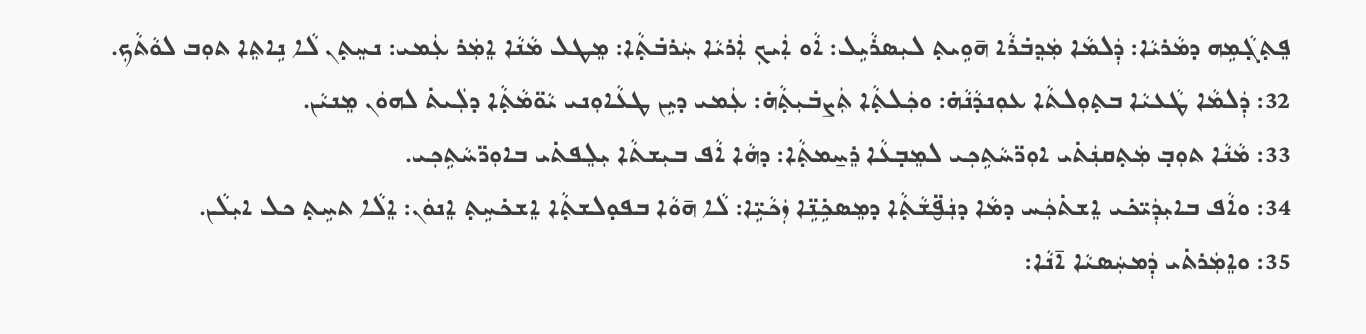ܦܸܬ̣ܓ̣ܵܡܹܗ ܕܡܵܪܝܵܐ: ܕܲܠܡܵܐ ܡܲܕ݂ܒ̇ܪܵܐ ܗ̄ܘܹܝܬ̣ ܠܝܼܣܪܵܝܹܠ: ܐܵܘ ܐܲܝܟ݂ ܐܲܪܝܵܐ ܚܲܪܒ̇ܬ̣ܵܐ: ܡܸܛܠ ܡܵܢܵܐ ܐܸܡܲܪ ܥܲܡܝ: ܢܚܸܬ̣ܢ ܠܵܐ ܢܹܐܬܸܐ ܬܘܼܒ ܠܘܵܬܵܟ݂.
32: ܕܲܠܡܵܐ ܛܵܥܝܵܐ ܒܬ̣ܘܼܠܬܵܐ ܥܘܼܢܕܵܢܵܗ̇: ܘܟܲܠܬ̣ܵܐ ܬܲܨܒ̇ܝܼܬ̣ܵܗ̇: ܥܲܡܝ ܕܝܹܢ ܛܥܵܐܘܼܢܝ ܝܵܘ̈ܡܵܬ̣ܵܐ ܕܠܲܝܬ̇ ܠܗܘܿܢ ܡܸܢܝܵܢ.
33: ܡܵܢܵܐ ܬܘܼܒ̣ ܡܲܬ̣ܩܢܲܬ̇ܝ ܐܘܼܖ̈ܚܵܬܹܟ݂ܝ ܠܡܸܒ̣ܥܵܐ ܪܸܚ̱ܡܬ̣ܵܐ: ܕܗܵܐ ܐܵܦ ܒܝܼܫܬܵܐ ܝܼܠܸܦܬ̇ܝ ܒܐܘܼܖ̈ܚܵܬܹܟ݂ܝ.
34: ܘܐܵܦ ܒܐܝܼܕܲܝ̈ܟ̇ܝ ܐܸܫܬ̇ܟܲܚ ܕܡܵܐ ܕܢܲܦ̮̈ܫܵܬ̣ܵܐ ܕܡܸܣܟܹ̇ܢܹ̈ܐ ܙܲܟܵܝܹ̈ܐ: ܠܵܐ ܗ̄ܘܵܐ ܒܦܘ̣ܠܫܬ̣ܵܐ ܐܸܫܟ̇ܚܹܬ̣ ܐܸܢܘܿܢ: ܐܸܠܵܐ ܬܚܹܬ̣ ܟܠ ܐܝܼܠܵܢ.
35: ܘܐܸܡܲܪܬ̇ܝ ܕܲܡܚܲܣܝܵܐ ܐ̄ܢܵܐ: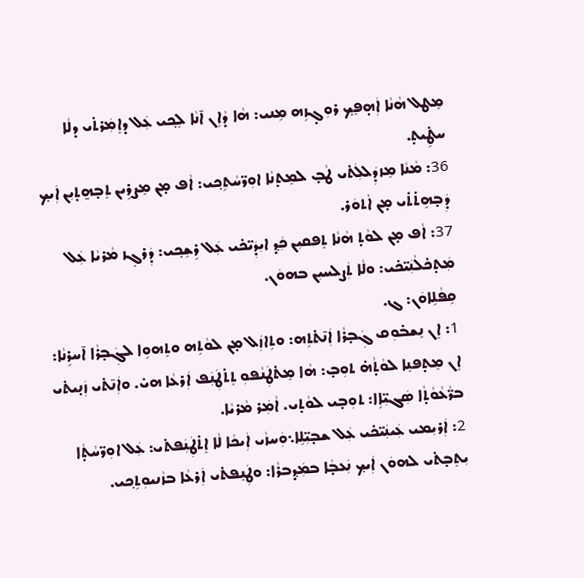ܡܸܛܠ ܗܵܢܵܐ ܐܲܗ̣ܦܸܟ݂ ܪܘܼܓ̣ܙܹܗ ܡܹܢܝ: ܗܵܐ ܕܵܐܹܢ ܐ̄ܢܵܐ ܠܹܟ݂ܝ ܥܲܠ ܕܐܸܡܲܪܬ̇ܝ ܕܠܵܐ ܚܛܹ̇ܝܬ̣.
36: ܡܵܢܵܐ ܡܸܙܕܲܠܠܲܬ̇ܝ ܛܵܒ̣ ܠܡܸܬ̣ܢܵܐ ܐܘܼܖ̈ܚܵܬܹܟ݂ܝ: ܐܵܦ ܡ̣ܢ ܡܸܨܪܹܝܢ ܬܸܒ̣ܗ̱ܬ̣ܝܼܢ ܐܲܝܟ݂ ܕܲܒ̣ܗܸܬ̇ܬ̇ܝ ܡ̣ܢ ܐܵܬܘܿܪ.
37: ܐܵܦ ܡ̣ܢ ܠܘܵܬ̣ ܗܵܢܵܐ ܬܸܦܩܝܼܢ ܟܲܕ݂ ܐܝܼܕܲܝ̈ܟ̇ܝ ܥܲܠ ܪܹܫܹܟ݂ܝ: ܕܲܪܓܸܙ ܡܵܪܝܵܐ ܥܲܠ ܡܲܬ̣ܟ̇ܠܵܢܲܝ̈ܟ̇ܝ: ܘܠܵܐ ܬܲܨܠܚܝܼܢ ܒܗܘܿܢ.
ܩܹܦܵܠܹܐܘܿܢ: ܓ.
1: ܐܸܢ ܢܸܫܒ̇ܘܼܩ ܓܲܒ̣ܪܵܐ ܐܲܢ̄ܬ̇ܬܹܗ: ܘܬܹܐܙܲܠ ܡ̣ܢ ܠܘܵܬܹܗ ܘܬܸܗܘܹܐ ܠܓܲܒ̣ܪܵܐ ܐ̄ܚܪܹܢܵܐ: ܐܸܢ ܡܸܬ̣ܦܢܸܐ ܠܘܵܬ̣ܵܗ̇ ܬܘܼܒ̣: ܗܵܐ ܡܸܬ̇ܛܲܢܵܦܘܼ ܬܸܬ̇ܛܲܢܲܦ ܐܲܪܥܵܐ ܗܝ̇. ܘܐܲܢ̄ܬ̇ܝ ܙܲܢ̣ܝܬ̇ܝ ܒܖ̈ܵܥܵܘܵܬ̣ܵܐ ܣܲܓܝܼ̈ܐܹܐ: ܬܘܼܒ̣ܝ ܠܘܵܬ̣ܝ. ܐܵܡܲܪ ܡܵܪܝܵܐ.
2: ܐܲܪܝܼܡܝ ܥܲܝܢܲܝ̈ܟ̇ܝ ܥܲܠ ܫܒ̣ܝܼ̈ܠܹܐ܆ܘܲܚܙܵܝ ܐܲܝܟܵܐ ܠܵܐ ܐܸܬ̇ܛܲܢܲܦܬ̇ܝ: ܥܲܠ ܐܘܼܖ̈ܚܵܬ̣ܵܐ ܝܼܬܸܒ̣ܬ̇ܝ ܠܗܘܿܢ ܐܲܝܟ݂ ܢܲܥܒ̣ܵܐ ܒܡܲܕ݂ܒܪܵܐ: ܘܛܲܢܸܦܬ̇ܝ ܐܲܪܥܵܐ ܒܙܵܢܝܘܼܬܹܟ݂ܝ.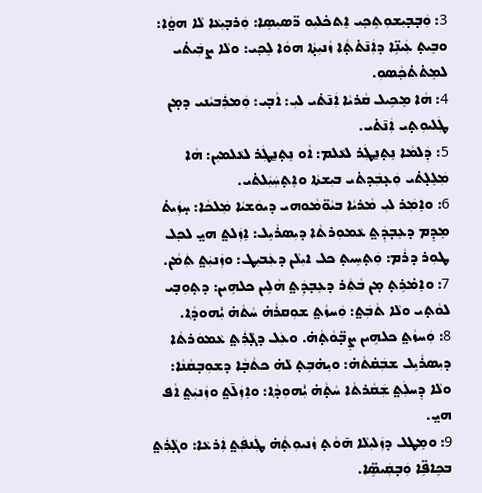3: ܘܲܒ̣ܒ̣ܝܼܫܘܼܬܹܟ݂ܝ ܐܸܬܟ̇ܠܝܼܘ ܖ̈ܣܝܼܣܹܐ: ܘܲܪܒ̣ܝܼܥܵܐ ܠܵܐ ܗܘ̤ܵܐ: ܘܒܹܝܬ̣ ܥܲܝܢܹ̈ܐ ܕܐܲܢ̄ܬ̇ܬ̣ܵܐ ܙܵܢܝܼܬ̣ܵܐ ܗܘܵܐ ܠܹܟ݂ܝ: ܘܠܵܐ ܨܒܲܝܬ̇ܝ ܠܡܸܬ̇ܬ̇ܟ݂ܵܣܘܼ.
4: ܗܵܐ ܡܸܟܹܝܠ ܩܵܪܝܵܐ ܐܲܢ̄ܬ̇ܝ ܠܝܼ: ܐܵܒ̣ܝ: ܘܲܡܪܲܒܝܵܢܝ ܕܡ̣ܢ ܛܲܠܝܘܼܬ̣ܝ ܐܲܢ̄ܬ̇ܝ.
5: ܕܲܠܡܵܐ ܢܸܬ̣ܢ̱ܛܲܪ ܠܥܵܠܡ: ܐܵܘ ܢܸܬ̣ܢ̱ܛܲܪ ܠܥܵܠܡܝܼܢ: ܗܵܐ ܡܲܠܸܠ̣ܬ̇ܝ ܘܲܥ̣ܒܲܕܬ̇ܝ ܒܝܼܫܬܵܐ ܘܐܸܬ̣ܚܲܝܲܠܬ̇ܝ.
6: ܘܐܸܡܲܪ ܠܝܼ ܡܵܪܝܵܐ ܒܝܵܘ̈ܡܵܘܗܝ ܕܝܘܿܫܝܵܐ ܡܲܠܟܵܐ: ܚ̣ܙܲܝܬ̇ ܡܸܕܸܡ ܕܥܸܒ̣ܕܲܬ̤ ܥܵܡܘܼܪܬܵܐ ܕܝܼܣܪܵܝܹܠ: ܐܸܙܲܠܬ̤ ܗܝ̤ ܠܟ݂ܠ ܛܘܼܪ ܕܪܵܡ: ܘܲܬ̣ܚܹܝܬ̣ ܟܠ ܐܝܼܠܵܢ ܕܥܲܒܝܼܛ: ܘܙܲܢܝܲܬ̤ ܬܲܡܵܢ.
7: ܘܐܸܡ̇ܪܹܬ̣ ܡ̣ܢ ܒܵܬܲܪ ܕܥܸܒ̣ܕܲܬ̤ ܗܵܠܹܝܢ ܟܠܗܹܝܢ: ܕܬ̣ܘܼܒ̣ܝ ܠܘܵܬ̣ܝ ܘܠܵܐ ܬܵܒܲܬ̤: ܘܲܚܙܵܬ̤ ܫܘܼܩܪܵܗ̇ ܚܵܬܵܗ̇ ܝܑܼܗܘܕ݂ܵܐ.
8: ܘܲܚܙܵܬ̤ ܟܠܗܹܝܢ ܨܸܒ̣̈ܘܵܬ̣ܵܗ̇. ܘܥܲܠ ܕܓ̣ܵܪܲܬ̤ ܥܵܡܘܿܪܬܵܐ ܕܝܼܣܪܵܝܹܠ ܫܒܲܩ̇ܬܵܗ̇: ܘܝܸܗ̇ܒܹܬ̣ ܠܵܗ̇ ܟܬܵܒ̣ܵܐ ܕܫܘܼܒ̣ܩܵܢܵܐ: ܘܠܵܐ ܕܸܚܠܲܬ̤ ܫܲܩܵܪܬܵܐ ܚܵܬ̣ܵܗ̇ ܝܑܼܗܘܼܕ݂ܵܐ: ܘܐܸܙܲܠ̄ܬ̤ ܘܙܲܢܝܲܬ̤ ܐܵܦ ܗܝ̤.
9: ܘܡܸܛܠ ܕܙܲܠܝܼܠܵܐ ܗ̄ܘܵܬ̣ ܙܵܢܝܘܼܬ̣ܵܗ̇ ܛܲܢܦܲܬ̤ ܐܲܪܥܵܐ: ܘܓ̣ܵܪܲܬ̤ ܒܟܹܐܦܹ̈ܐ ܘܲܒ̣ܩܲܝܣܹ̈ܐ.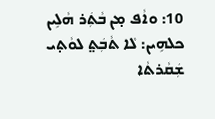10: ܘܐܵܦ ܡ̣ܢ ܒܵܬܲܪ ܗܵܠܹܝܢ ܟܠܗܹܝܢ: ܠܵܐ ܬܵܒܲܬ̤ ܠܘܵܬ̣ܝ ܫܲܩܵܪܬܵܐ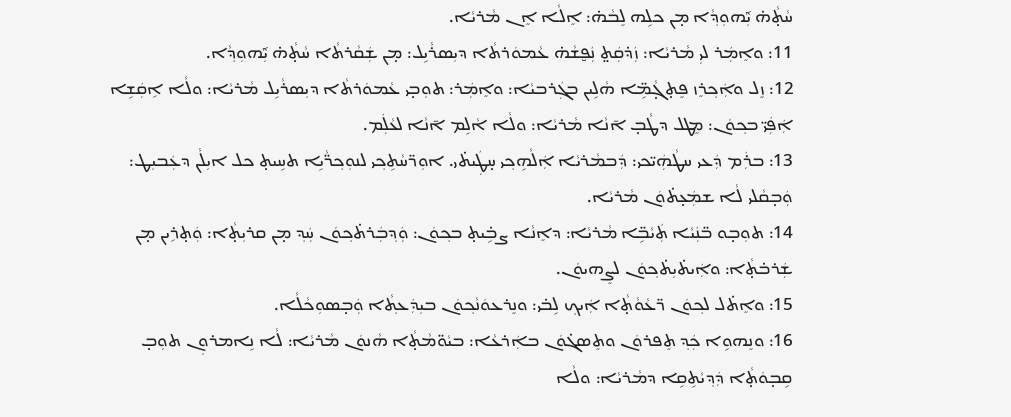ܚܵܬ̣ܵܗ̇ ܝܑܼܗܘܼܕ݂ܵܐ ܡ̣ܢ ܟܠܹܗ ܠܸܒܵܗ̇: ܐܸܠܵܐ ܐܸܢ ܡܵܪܝܵܐ.
11: ܘܐܸܡܲܪ ܠܝܼ ܡܵܪܝܵܐ: ܙܲܕ̇ܩܲܬ̤ ܢܲܦ̮ܫܵܗ̇ ܥܵܡܘܿܪܬܵܐ ܕܝܼܣܪܵܝܹܠ: ܡ̣ܢ ܫܲܩܵܪܬܵܐ ܚܵܬ̣ܵܗ̇ ܝܑܼܗܘܼܕ݂ܵܐ.
12: ܙܸܠ ܘܐܲܟ݂ܪܸܙ ܦܸܬ̣ܓ̣ܵܡܹ̈ܐ ܗܵܠܹܝܢ ܒܓܲܪܒܝܵܐ: ܘܐܸܡܲܪ: ܬܘܼܒ̣ܝ ܥܵܡܘܿܪܬܵܐ ܕܝܼܣܪܵܝܹܠ ܡܵܪܝܵܐ: ܘܠܵܐ ܐܹܩܲܫܹܐ ܐܲܦܲܝ̈ ܒܟ݂ܘܿܢ: ܡܸܛܠ ܕܛܵܒ̣ ܐ̄ܢܵܐ ܡܵܪܝܵܐ: ܘܠܵܐ ܐܵܠܹܡ ܐ̄ܢܵܐ ܠܥܵܠܲܡ.
13: ܒܪܲܡ ܕܲܥܝ ܚܛܵܗܲܝ̈ܟܝ: ܕܲܒܡܵܪܝܵܐ ܐܲܠܵܗܹܟ݂ܝ ܚ̣ܛܲܝܬ̇ܝ. ܐܘܼܖ̈ܚܵܬܹܟ݂ܝ ܠܢܘܼܟ݂ܖ̈ܵܝܹܐ ܬܚܹܝܬ̣ ܟܠ ܐܝܼܠܵܢ ܕܥܲܒܝܼܛ: ܘܲܒ̣ܩܵܠܝ ܠܵܐ ܫܡܲܥ̣ܬ̇ܘܿܢ ܡܵܪܝܵܐ.
14: ܬܘܼܒ̣ܘ ܒ̈ܢܲܝܵܐ ܬܲܝܵܒܹ̈ܐ ܡܵܪܝܵܐ: ܕܐܸܢܵܐ ܨܒܹ̇ܝܬ̣ ܒܟ݂ܘܿܢ: ܘܲܕ݂ܒܲܪܬ̇ܟ݂ܘܿܢ ܚܲܕ݂ ܡ̣ܢ ܩܪܝܼܬ̣ܵܐ: ܘܲܬ̣ܪܹܝܢ ܡ̣ܢ ܫܲܪܒ̇ܬ̣ܵܐ: ܘܐܲܝܬ̇ܝܼܬ̇ܟ݂ܘܿܢ ܠܨܸܗܝܘܿܢ.
15: ܘܐܸܬ̇ܠ ܠܟ݂ܘܿܢ ܖ̈ܥܵܘܵܬ̣ܵܐ ܐܲܝܟ݂ ܠܹܒ̇ܝ: ܘܢܸܪܥܘܿܢܵܟ݂ܘܿܢ ܒܝܼܕܲܥܬ݂ܵܐ ܘܲܒ̣ܣܘܼܟܵܠܵܐ.
16: ܘܢܸܗܘܹܐ ܟܲܕ݂ ܬܸܦܪܘܿܢ ܘܬܸܣܓ̇ܘܿܢ ܒܐܲܪܥܵܐ: ܒܝܵܘ̈ܡܵܬ̣ܵܐ ܗܵܢܘܿܢ ܡܵܪܝܵܐ: ܠܵܐ ܢܹܐܡܪܘܼܢ ܬܘܼܒ̣ ܩܹܒ̣ܘܿܬ̣ܵܐ ܕܲܕ݂ܝܵܬܹܩܹܐ ܕܡܵܪܝܵܐ: ܘܠܵܐ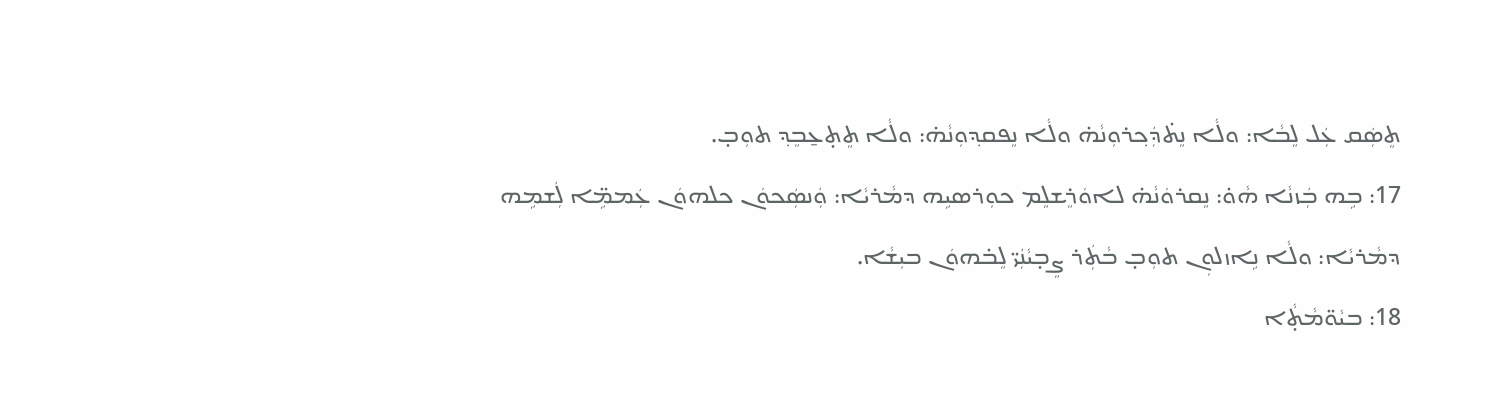ܬܸܣܲܩ ܥܲܠ ܠܸܒܵܐ: ܘܠܵܐ ܢܸܬ̇ܕܲܟ݂ܪܘܼܢܵܗ̇ ܘܠܵܐ ܢܸܦܩܕ݂ܘܼܢܵܗ̇: ܘܠܵܐ ܬܸܬ̣ܥ̱ܒܸܕ݂ ܬܘܼܒ̣.
17: ܒܹܗ ܒܲܙܢܵܐ ܗܵܘ̇: ܢܸܩܪܘܿܢܵܗ̇ ܠܐܘܿܪܸܫܠܸܡ ܟܘܼܪܣܝܹܗ ܕܡܵܪܝܵܐ: ܘܲܢܣܲܟܘܿܢ ܟܠܗܘܿܢ ܥܲܡܡܹ̈ܐ ܠܲܫܡܹܗ ܕܡܵܪܝܵܐ: ܘܠܵܐ ܢܹܐܙܠܘܼܢ ܬܘܼܒ̣ ܒܵܬܲܪ ܨܸܒ̣ܝܵܢܲܝ̈ ܠܸܒ̇ܗܘܿܢ ܒܝܼܫܵܐ.
18: ܒܝܵܘ̈ܡܵܬ̣ܵܐ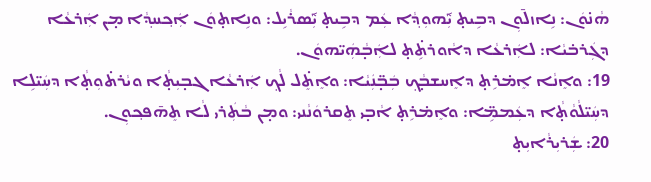ܗܵܢ̇ܘܿܢ: ܢܹܐܙܠ̄ܘܼܢ ܕܒܹܝܬ̣ ܝܑܼܗܘܼܕ݂ܵܐ ܥܲܡ ܕܒܹܝܬ̣ ܝܑܼܣܪܵܝܹܠ: ܘܢܹܐܬ̣ܘܿܢ ܐܲܟ݂ܚܕ݂ܵܐ ܡ̣ܢ ܐܲܪܥܵܐ ܕܓܲܪܒ̇ܝܵܐ: ܠܐܲܪܥܵܐ ܕܐܵܘܪܬܹ̇ܬ̣ ܠܐܲܒ̣ܵܗܲܝ̈ܗܘܿܢ.
19: ܘܐܸܢܵܐ ܐܸܡ̇ܪܹܬ̣ ܕܐܸܚܫܒ̣ܵܟ݂ ܒܲܒ̣̈ܢܲܝܵܐ: ܘܐܸܬܸ̇ܠ ܠܵܟ݂ ܐܲܪܥܵܐ ܓܒ̣ܝܼܬ̣ܵܐ ܘܝܵܪܬ̇ܘܼܬ̣ܵܐ ܕܚܲܝ̈ܠܹܐ ܕܚܲܝ̈ܠܵܘܵܬ̣ܵܐ ܕܥܲܡܡܹ̈ܐ: ܘܐܸܡ̇ܪܹܬ̣ ܐܵܒ̣ܝ ܬܸܩܪܘܿܢܵܢܝ: ܘܡ̣ܢ ܒܵܬܲܪܝ ܠܵܐ ܬܸܗ̄ܦܟ݂ܘܼܢ.
20: ܫܲܪܝܼܪܵܐܝܼܬ̣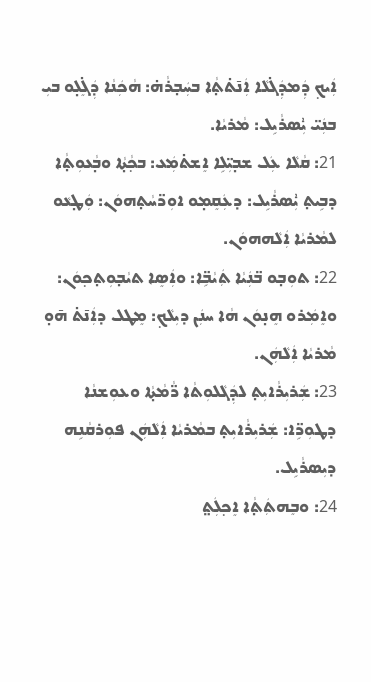ܐܲܝܟ݂ ܕܲܡܕܲܓ̇ܠܵܐ ܐܲܢ̄ܬ̇ܬ̣ܵܐ ܒܚܲܒ̣ܪܵܗ̇: ܗܵܟܲܢܵܐ ܕܲܓܸ̇ܠ̣ܘ ܒܝܼ ܒܢܲܝ̈ ܝܑܼܣܪܵܝܹܠ: ܡܵܪܝܵܐ.
21: ܩܵܠܵܐ ܥܲܠ ܫܒ̣ܝܼ̈ܠܹܐ ܐܸܫܬ̇ܡܲܥ: ܒܟ݂ܵܬ̣ܵܐ ܘܒ̣ܵܥܘܼܬ̣ܵܐ ܕܒܹܝܬ̣ ܝܑܼܣܪܵܝܹܠ: ܕܥܲܩܸܡ̣ܘ ܐܘܼܖ̈ܚܵܬ̣ܗܘܿܢ: ܘܲܛ̣ܥܵܘ ܠܡܵܪܝܵܐ ܐܲܠܵܗܗܘܿܢ.
22: ܬܘܼܒ̣ܘ ܒ̈ܢܲܝܵܐ ܬܲܝܵܒܹ̈ܐ: ܘܐܲܣܸܐ ܬܝܵܒ̣ܘܼܬ̣ܟ݂ܘܿܢ: ܘܐܸܡܲܪܘ ܗܸܢ̣ܘܿܢ ܗܵܐ ܚܢܲܢ ܕܝܼܠܵܟ݂: ܡܸܛܠ ܕܐܲܢ̄ܬ̇ ܗ̄ܘ̣ ܡܵܪܝܵܐ ܐܲܠܵܗܲܢ.
23: ܫܲܪܝܼܪܵܐܝܼܬ̣ ܠܕܲܓܵܠܘܼܬܵܐ ܖ̈ܵܡܵܬ̣ܵܐ ܘܥܘܼܫܢܵܐ ܕܛܘܼܖܹ̈ܐ: ܫܲܪܝܼܪܵܐܝܼܬ̣ ܒܡܵܪܝܵܐ ܐܲܠܵܗܲܢ ܦܘܼܪܩܵܢܹܗ ܕܝܼܣܪܵܝܹܠ.
24: ܘܒܸܗܬܲܬ̣ܵܐ ܐܸܟ݂ܠܲܬ̤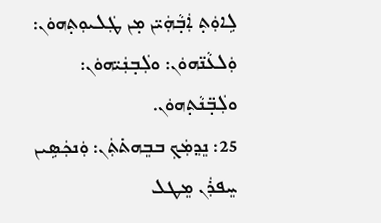ܠܹܐܘܲܬ̣ ܐܲܒ̣ܵܗܲܝ̈ܢ ܡ̣ܢ ܛܲܠܝܘܼܬ̣ܗܘܿܢ: ܘܲܠܥܵܢ̈ܗܘܿܢ: ܘܠܲܒ̣ܢܲܝ̈ܗܘܿܢ: ܘܠܲܒ̣̈ܢܵܬ̣ܗܘܿܢ.
25: ܢܸܕ݂ܡܲܟ݂ ܒܒܸܗܬ̇ܬܲܢ: ܘܲܢܟܲܣܹܝܢ ܚܸܦܪܲܢ ܡܸܛܠ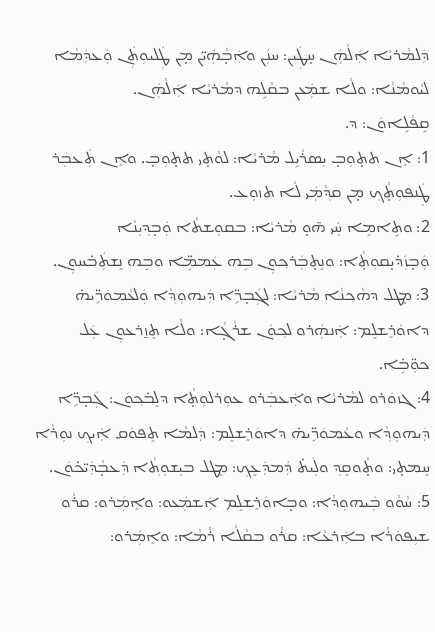ܕܲܠܡܵܪܝܵܐ ܐܲܠܵܗܲܢ ܚ̣ܛܲܝܢ: ܚܢܲܢ ܘܐܲܒ̣ܵܗܲܝ̈ܢ ܡ̣ܢ ܛܲܠܝܘܼܬܲܢ ܘܲܥܕܲܡܵܐ ܠܝܵܘܡܵܢܵܐ: ܘܠܵܐ ܫܡܲܥܢ ܒܩܵܠܹܗ ܕܡܵܪܝܵܐ ܐܲܠܵܗܲܢ.
ܩܹܦܵܠܹܐܘܿܢ: ܕ.
1: ܐܸܢ ܬܬ̣ܘܼܒ̣ ܝܼܣܪܵܝܹܠ ܡܵܪܝܵܐ: ܠܘܵܬ̣ܝ ܬܬ̣ܘܼܒ̣. ܘܐܸܢ ܬܲܥܒܲܪ ܛܲܢܦܘܼܬ̣ܵܟ݂ ܡ̣ܢ ܩܕ݂ܵܡܲܝ ܠܵܐ ܬܙܘܼܥ.
2: ܘܬܹܐܡܸܐ ܚܲܝ ܗ̄ܘ̣ ܡܵܪܝܵܐ: ܒܩܘܼܫܬܵܐ ܘܲܒ̣ܕ݂ܝܼܢܵܐ ܘܲܒ̣ܙܲܕ̇ܝ̣ܩܘܼܬ̣ܵܐ: ܘܢܸܬ̣ܒܲܪܟ݂ܘܼܢ ܒܹܗ ܥܲܡܡܹ̈ܐ ܘܒܹܗ ܢܸܫܬܲܒ̇ܚܘܼܢ.
3: ܡܸܛܠ ܕܗܵܟ݂ܢܵܐ ܡܵܪܝܵܐ: ܠܓܲܒ̣ܖܹ̈ܐ ܕܲܝܗܘܼܕ݂ܵܐ ܘܲܠܥܵܡܘܿܖܹ̈ܝܗ̇ ܕܐܘܿܪܸܫܠܸܡ: ܐܲܢܗܲܪܘ ܠܟ݂ܘܿܢ ܫܪܵܓ̣ܵܐ: ܘܠܵܐ ܬܸܙ̱ܪܥܘܼܢ ܥܲܠ ܟܘܼ̈ܒܹ̇ܐ.
4: ܓܙܘܿܪܘ ܠܡܵܪܝܵܐ ܘܐܲܥܒܲܪܘ ܥܘܼܪܠܘܼܬ̣ܵܐ ܕܠܸܒ̇ܟ݂ܘܿܢ: ܓܲܒ̣ܖܹ̈ܐ ܕܲܝܗܘܼܕ݂ܵܐ ܘܥܵܡܘܿܖܹ̈ܝܗ̇ ܕܐܘܿܪܸܫܠܸܡ: ܕܲܠܡܵܐ ܬܸܦܘܿܩ ܐܲܝܟ݂ ܢܘܼܪܵܐ ܚܸܡܬ̣ܝ: ܘܬ̣ܵܘܩܸܕ݂ ܘܠܲܝܬ̇ ܕܲܡܕܲܥܸܟ݂: ܡܸܛܠ ܒܝܼܫܘܼܬ݂ܵܐ ܕܲܥܒ̣ܵܕܲܝ̈ܟ̇ܘܿܢ.
5: ܚܵܘܵܘ ܒܲܝܗܘܼܕ݂ܵܐ: ܘܒ̣ܐܘܿܪܸܫܠܸܡ ܐܲܫܡܲܥܘ: ܘܐܸܡܲܪܘ: ܩܪܵܘ ܫܝܼܦܘܿܪܵܐ ܒܐܲܪܥܵܐ: ܩܪܵܘ ܒܩܵܠܵܐ ܪܵܡܵܐ: ܘܐܸܡܲܪܘ: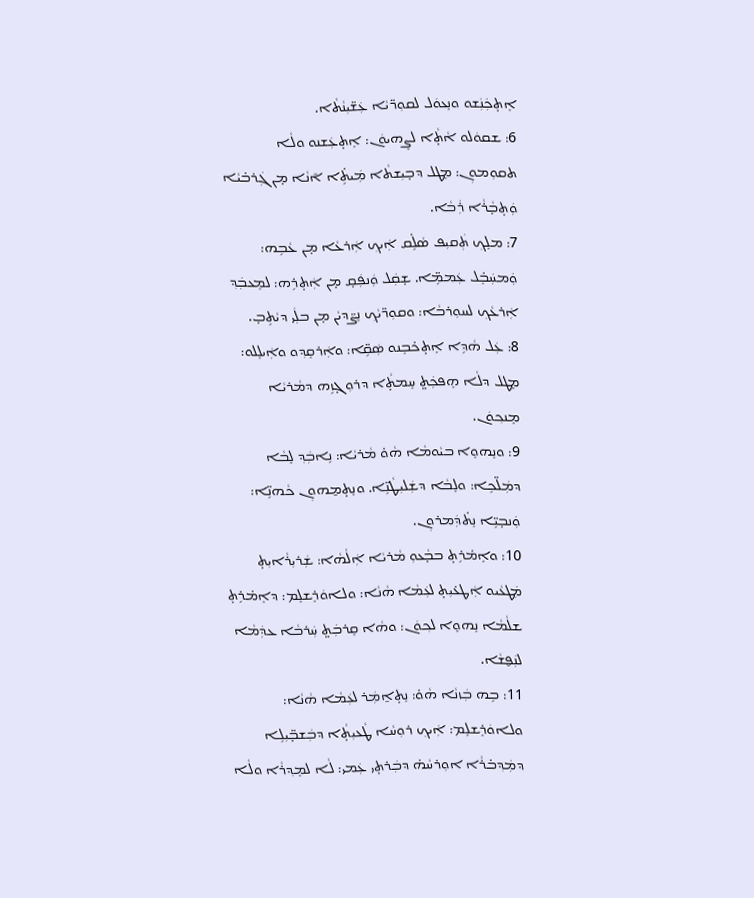ܐܸܬ̣ܟܲܢܲܫܘ ܘܢܸܥܘܿܠ ܠܩܘܼܖ̈ܝܵܐ ܥܲܫ̈ܝܼܢܵܬܵܐ.
6: ܫܩܘܿܠܘ ܐܵܬ̣ܵܐ ܠܨܸܗܝܘܿܢ: ܐܸܬ̣ܥܲܫܢܘ ܘܠܵܐ ܬܩܘܼܡܘܼܢ: ܡܸܛܠ ܕܒ̣ܝܼܫܬܵܐ ܡܲܝܬܹ̇ܐ ܐ̄ܢܵܐ ܡ̣ܢ ܓܲܪܒ̇ܝܵܐ ܘܲܬ̣ܒ̣ܵܪܵܐ ܪܲܒܵܐ.
7: ܡܠܸܟ݂ ܬܲܩܝܼܦ ܣܵܠܹ̇ܩ ܐܲܝܟ݂ ܐܲܪܥܵܐ ܡ̣ܢ ܥܵܒܹܗ: ܘܲܡܚܲܒܸ̇ܠ ܥܲܡܡܹ̈ܐ. ܫ̣ܩܲܠ ܘܲܢܦܲܩ̣ ܡ̣ܢ ܐܲܬ̣ܪܹܗ: ܠܡܸܥܒܲܕ݂ ܐܲܪܥܵܟ݂ ܠܚܘܼܪܒܵܐ: ܘܩܘܼܖ̈ܝܵܟ݂ ܢܸܨ̈ܕܝܵܢ ܡ̣ܢ ܒܠܲܝ ܕܝܵܬܹܒ̣.
8: ܥܲܠ ܗܵܕܹܐ ܐܸܬ̣ܟ̇ܒܸܢܘ ܣܲܩܹ̈ܐ: ܘܐܲܪܩܸܕ݂ܘ ܘܐܲܝܠܸܠܘ: ܡܸܛܠ ܕܠܵܐ ܗܸܦܟܲܬ̤ ܚܸܡܬ̣ܵܐ ܕܪܘܼܓ̣ܙܹܗ ܕܡܵܪܝܵܐ ܡܸܢܟ݂ܘܿܢ.
9: ܘܢܸܗܘܸܐ ܒܝܵܘܡܵܐ ܗܵܘ̇ ܡܵܪܝܵܐ: ܢܹܐܒܲܕ݂ ܠܸܒܵܐ ܕܡܲܠ̈ܟܹܐ: ܘܠܸܒܵܐ ܕܫܲܠܝܼܛܵܢܹ̈ܐ. ܘܢܸܬ̣ܡ̱ܗܘܼܢ ܟܵܗܢܹ̈ܐ: ܘܲܢܒ̣ܝܹ̈ܐ ܢܸܬ̇ܕܲܡܪܘܼܢ.
10: ܘܐܸܡ̇ܪܹܬ̣ ܒܒ̣ܵܥܘܼ ܡܵܪܝܵܐ ܐܲܠܵܗܵܐ: ܫܲܪܝܼܪܵܐܝܼܬ̣ ܡܲܛܥܵܝܘ ܐܲܛܥ̇ܝܼܬ̣ ܠܥܲܡܵܐ ܗܵܢܵܐ: ܘܠܐܘܿܪܸܫܠܸܡ: ܕܐܸܡ̇ܪܹܬ̣ ܫܠܵܡܵܐ ܢܸܗܘܸܐ ܠܟ݂ܘܿܢ: ܘܗܵܐ ܩܸܪܒܲܬ̤ ܚܲܪܒܵܐ ܥܕܲܡܵܐ ܠܢܲܦ̮ܫܵܐ.
11: ܒܹܗ ܒܲܙܢܵܐ ܗܵܘ̇: ܢܸܬ̣ܐ̱ܡܲܪ ܠܥܲܡܵܐ ܗܵܢܵܐ: ܘܠܐܘܿܪܸܫܠܸܡ: ܐܲܝܟ݂ ܪܘܼܚܵܐ ܛܵܥܝܼܬ̣ܵܐ ܕܒܲܫܒ̣̈ܝܼܠܹܐ ܕܡܲܕ݂ܒ̇ܪܵܐ ܐܘܼܪܚܵܗ̇ ܕܒܲܪܬ̣ܝ ܥܲܡܝ: ܠܵܐ ܠܡܸܕ݂ܪܵܐ ܘܠܵܐ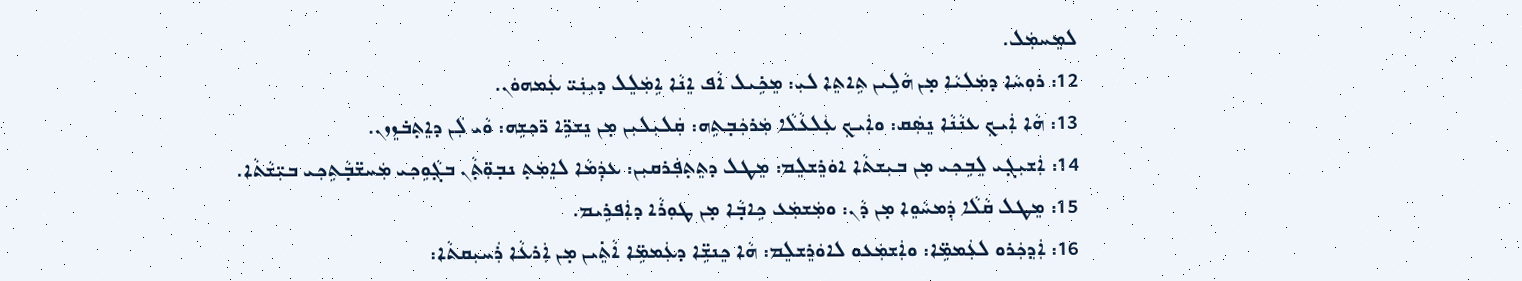ܠܡܸܚܡܲܠ.
12: ܪܘܼܚܵܐ ܕܡܲܠܝܵܐ ܡ̣ܢ ܗܵܠܹܝܢ ܬܹܐܬܸܐ ܠܝܼ: ܡܸܟܹ̇ܝܠ ܐܵܦ ܐܸܢܵܐ ܐܹܡܲܠܸܠ ܕܝܼܢܲܝ̈ ܥܲܡܗܘܿܢ.
13: ܗܵܐ ܐܲܝܟ݂ ܥܢܵܢܵܐ ܢܸܣܲܩ: ܘܐܲܝܟ݂ ܥܲܠܥܵܠܵܐ ܡܲܪܟܲܒ̣ܬܹܗ: ܩܲܠܝܼܠܝܼܢ ܡ̣ܢ ܢܸܫܖܹ̈ܐ ܖ̈ܟ݂ܫܹܗ: ܘܵܝ ܠܲܢ ܕܐܸܬ̣ܒ̇ܙܸܙܢ.
14: ܐܲܫܝܼܓ̣ܝ ܠܸܒܹܟ݂ܝ ܡ̣ܢ ܒܝܼܫܬܵܐ ܐܘܿܪܸܫܠܸܡ: ܡܸܛܠ ܕܬܸܬ̣ܦܲܪܩܝܼܢ: ܥܕܲܡܵܐ ܠܐܸܡܲܬ̣ ܢܒ̣ܘܼ̈ܬ̣ܵܢ ܒܓ̣ܵܘܹܟ݂ܝ ܡܲܚܫ̈ܒ̣ܵܬܹܟ݂ܝ ܒܝܼ̈ܫܵܬܵܐ.
15: ܡܸܛܠ ܩܵܠܵܐ ܕܲܡܚܵܘܸܐ ܡ̣ܢ ܕܵܢ: ܘܡܲܫܡܲܥ ܟܹܐܒ̣ܵܐ ܡ̣ܢ ܛܘܼܪܵܐ ܕܐܲܦܪܹܝܡ.
16: ܐܲܕ݂ܟܲܪܘ ܠܥܲܡܡܹ̈ܐ: ܘܐܲܫܡܲܥܘ ܠܐܘܿܪܸܫܠܸܡ: ܗܵܐ ܟܸܢܫܹ̈ܐ ܕܥܲܡܡܹ̈ܐ ܐܵܬܸ݁ܝܢ ܡ̣ܢ ܐܲܪܥܵܐ ܪܲܚܝܼܩܬܵܐ: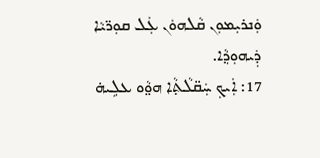ܘܲܢܪܝܼܡܘܼܢ ܩܵܠܗܘܿܢ ܥܲܠ ܩܘܼܖ̈ܝܵܐ ܕܲܝܗܘܼܕ݂ܵܐ.
17: ܐܲܝܟ݂ ܚܲܩ̈ܠܵܬ̣ܵܐ ܗܘ̤ܵܘ ܥܠܹܝܗ̇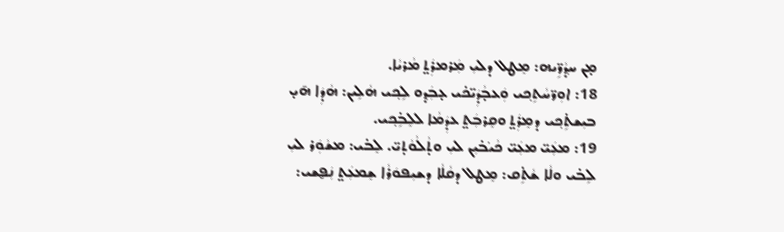ܡ̣ܢ ܚܕ݂ܵܖܹ̈ܝܗ: ܡܸܛܠ ܕܠܝܼ ܡܲܪܡܪܲܬ̤ ܡܵܪܝܵܐ.
18: ܐܘܼܖ̈ܚܵܬܹܟ݂ܝ ܘܲܥܒ̣ܵܕܲܝ̈ܟ̇ܝ ܥ̣ܒܲܕ݂ܘ ܠܹܟ݂ܝ ܗܵܠܹܝܢ: ܗܵܕܲܐ ܗ̄ܝ̣ ܒܝܼܫܬܹ̇ܟ݂ܝ ܕܡܸܪܲܬ̤ ܘܩܸܪܒܲܬ̤ ܥܕܲܡܵܐ ܠܠܸܒܹ̇ܟ݂ܝ.
19: ܡܥܲܝ̈ ܡܥܲܝ̈ ܟܵܝ݁ܒ̇ܝܼܢ ܠܝܼ ܘܬ̣ܵܠܵܘܵܬ̣ܝ̈. ܠܸܒ̇ܝ: ܡܫܵܘܲܪ ܠܝܼ ܠܹܒ̇ܝ ܘܠܵܐ ܫܵܬܹ̇ܩ: ܡܸܛܠ ܕܩܵܠܵܐ ܕܫܝܼܦܘܿܪܵܐ ܫܸܡܥܲܬ̤ ܢܲܦ̮ܫܝ: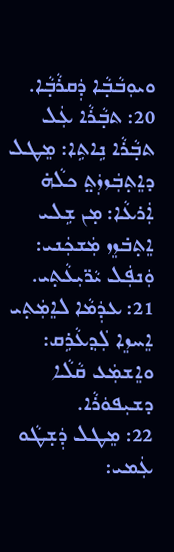ܘܝܘܼܒܵܒ̣ܵܐ ܕܲܩܪܵܒ̣ܵܐ.
20: ܬܒ̣ܵܪܵܐ ܥܲܠ ܬܒ̣ܵܪܵܐ ܢܹܐܬܹܐ: ܡܸܛܠ ܕܐܸܬ̣ܒܲܙܙܲܬ̤ ܟܠܵܗ̇ ܐܲܪܥܵܐ: ܡ̣ܢ ܫܹܠܝ ܐܸܬ̣ܒ̇ܙܸܙ ܡܲܫܟܲܢܝ: ܘܲܢܦܲܠ ܝܵܖ̈ܝܼܥܵܬ̣ܝ.
21: ܥܕܲܡܵܐ ܠܐܸܡܲܬ̣ܝ ܐܸܚܙܸܐ ܠܲܕ݂ܥܵܪܹܩ: ܘܐܸܫܡܲܥ ܩܵܠܵܐ ܕܫܝܼܦܘܿܪܵܐ.
22: ܡܸܛܠ ܕܲܫ̣ܛܵܘ ܥܲܡܝ: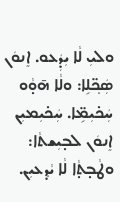ܘܠܝܼ ܠܵܐ ܝܼܕܲܥܘ. ܐܸܢܘܿܢ ܣܲܟ݂̈ܠܹܐ: ܘܠܵܐ ܗ̄ܘ̣ܵܘ ܚܲܟ̇ܝܼܡܹ̈ܐ. ܚܲܟ̇ܝܼܡܝܼܢ ܐܸܢܘܿܢ ܠܒ̣ܝܼܫܬܵܐ: ܘܛܵܒ̣ܬ̣ܵܐ ܠܵܐ ܝܵܕ݂ܥܝܼܢ.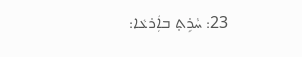23: ܚܵܪܹܬ̣ ܒܐܲܪܥܵܐ: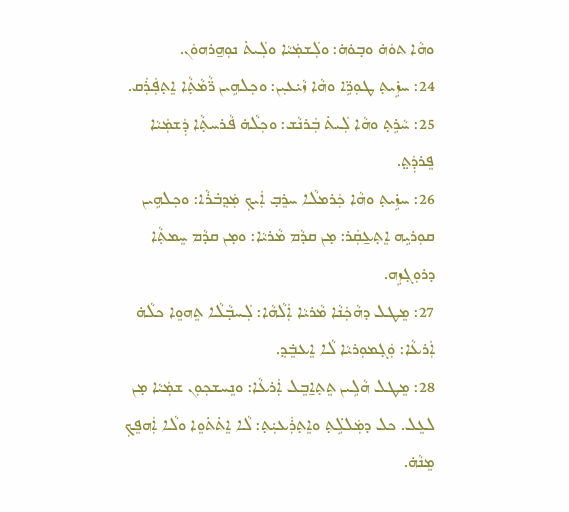ܘܗܵܐ ܬܘܿܗ̇ ܘܒ̣ܘ̇ܗ̇: ܘܠܲܫܡܲܝܵܐ ܘܠܲܝܬ̇ ܢܘܼܗ̱ܪܗܘܿܢ.
24: ܚܙܹ̇ܝܬ̣ ܛܘܼܖܹ̈ܐ ܘܗܵܐ ܙܵܝ݁ܥܝܼܢ: ܘܟ݂ܠܗܹܝܢ ܖ̈ܵܡܵܬ̣ܵܐ ܐܸܬ̣ܦܲܪܲܩ.
25: ܚܵܪܹܬ̣ ܘܗܵܐ ܠܲܝܬ̇ ܒܲܪܢܵܫ: ܘܟ݂ܠܵܗ̇ ܦܵܪܚܬ̣ܵܐ ܕܲܫܡܲܝܵܐ ܦܸܪܕܲܬ̤.
26: ܚܙܹ̇ܝܬ̣ ܘܗܵܐ ܟܲܪܡܠܵܐ ܚܪܸܒ̣ ܐܲܝܟ݂ ܡܲܕ݂ܒ̇ܪܵܐ: ܘܟ݂ܠܗܹܝܢ ܩܘܼܪܝܹܗ ܐܸܬ̣ܥ̱ܩܲܪ: ܡ̣ܢ ܩܕܵܡ ܡܵܪܝܵܐ: ܘܡ̣ܢ ܩܕܵܡ ܚܸܡܬ݂ܵܐ ܕܪܘܼܓ̣ܙܹܗ.
27: ܡܸܛܠ ܕܗܵܟܲܢܵܐ ܡܵܪܝܵܐ ܐܲܠܵܗܵܐ: ܠܲܚܒ̣ܵܠܵܐ ܬܸܗܘܸܐ ܟܠܵܗ̇ ܐܲܪܥܵܐ: ܘܲܓ̣ܡܘܼܪܝܵܐ ܠܵܐ ܐܸܥܒܸ̇ܕ݂.
28: ܡܸܛܠ ܗܵܠܹܝܢ ܬܸܬ̣ܐ̱ܒܸܠ ܐܲܪܥܵܐ: ܘܢܸܚܫܟ݂ܘܼܢ ܫܡܲܝܵܐ ܡ̣ܢ ܠܥܸܠ. ܟܠ ܕܡܲܠܠܹ̇ܬ̣ ܘܐܸܬ̣ܪܲܥܝܼ̇ܬ̣: ܠܵܐ ܐܸܬ̇ܬ̇ܘܸܐ ܘܠܵܐ ܐܲܗܦܸܟ݂ ܡܸܢܵܗ̇.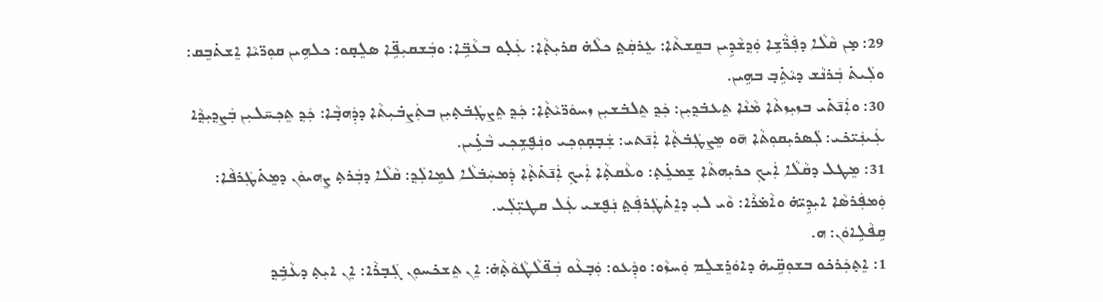29: ܡ̣ܢ ܩܵܠܵܐ ܕܦܲܖ̈ܵܫܹܐ ܘܲܕ݂ܫܵܕܹܝܢ ܒܩܸܫܬܵܐ: ܥܸܪܩܲܬ̤ ܟܠܵܗ̇ ܩܪܝܼܬ̣ܵܐ: ܥܲܠ̣ܘ ܒܥܵܒܹ̈ܐ: ܘܒܲܫܩܝܼܦܹ̈ܐ ܣܠܸܩ̣ܘ: ܟܠܗܹܝܢ ܩܘܼܖ̈ܝܵܐ ܐܸܫܬ̇ܒܸܩ: ܘܠܲܝܬ̇ ܒܲܪܢܵܫ ܕܝܵܬܹ݁ܒ̣ ܒܗܹܝܢ.
30: ܘܐܲܢ̄ܬ̇ܝ ܒܙܝܼܙܬܵܐ ܡܵܢܵܐ ܬܸܥܒ̇ܕ݂ܝܼܢ: ܟܲܕ݂ ܬܸܠܒ̇ܫܝܼܢ ܙܚܘܿܖ̈ܝܵܬ̣ܵܐ: ܟܲܕ݂ ܬܸܨܛܲܒ̇ܬ̣ܝܼܢ ܒܬܲܨܒ̇ܝܼܬܵܐ ܕܕܲܗܒ̣ܵܐ: ܟܲܕ݂ ܬܸܟ݂ܚ̄ܠܝܼܢ ܒܲܨܕ݂ܝܼܕ݂ܵܐ ܥܲܝܢܲܝ̈ܟ̇ܝ: ܠܲܣܪܝܼܩܘܼܬܵܐ ܗ̄ܘ ܡܸܨܛܲܒ̇ܬ̣ܵܐ ܐܲܢ̄ܬܝ: ܫܲܒ̣ܩ̣ܘܼܟ݂ܝ ܘܢܲܦ̮ܫܹܟ݂ܝ ܒܵܥܹ̇ܝܢ.
31: ܡܸܛܠ ܕܩܵܠܵܐ ܐܲܝܟ݂ ܟܪܝܼܗܬܵܐ ܫܸܡܥܸ̇ܬ̣: ܘܥܵܩܬ̣ܵܐ ܐܲܝܟ݂ ܐܲܢ̄ܬ̇ܬ̣ܵܐ ܕܲܡܚܲܒ̇ܠܵܐ ܠܡܹܐܠܲܕ݂: ܩܵܠܵܐ ܕܒܲܪܬ̣ ܨܸܗܝܘܿܢ ܕܡܸܬ̇ܛܲܪܦܵܐ: ܘܲܡܦܲܪܣܵܐ ܐܝܼܕܹܝ̈ܗ̇ ܘܐܵܡ̇ܪܵܐ: ܘܵܝ ܠܝܼ ܕܐܸܬ̇ܛܲܪܦܲܬ̤ ܢܲܦ̮ܫܝ ܥܲܠ ܩܛܝܼ̈ܠܲܝ.
ܩܹܦܵܠܹܐܘܿܢ: ܗ.
1: ܐܸܬ̣ܟܲܪܟ̇ܘ ܒܫܘܼܩܹ̈ܝܗ̇ ܕܐܘܿܪܸܫܠܸܡ ܘܲܚܙܵܘ: ܘܕܲܥܘ: ܘܲܒ̣ܥܵܘ ܒܲܦ̈ܠܵܛܵܘܵܬ̣ܵܗ̇: ܐܸܢ ܬܸܫܟ̇ܚܘܼܢ ܓܲܒ̣ܪܵܐ: ܐܸܢ ܐܝܼܬ̣ ܕܥܵܒܹ̇ܕ݂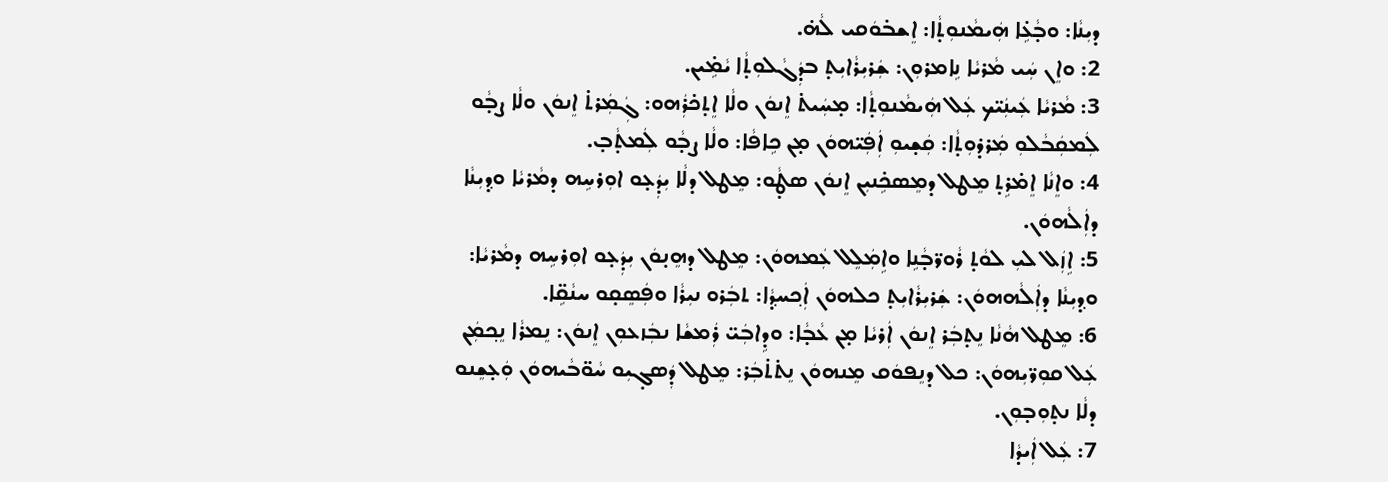ܕܝܼܢܵܐ: ܘܒ̣ܵܥܹ̇ܐ ܗܲܝܡܵܢܘܼܬ̣ܵܐ: ܐܸܫܒ̇ܘܿܩܝ ܠܵܗ̇.
2: ܘܐܸܢ ܚܲܝ ܡܵܪܝܵܐ ܢܹܐܡܪܘܼܢ: ܫܲܪܝܼܪܵܐܝܼܬ̣ ܒܕܲܓܵܠܘܼܬ̣ܵܐ ܝܵܡܹ̇ܝܢ.
3: ܡܵܪܝܵܐ ܥܲܝܢܲܝ̈ܟ ܥܲܠ ܗܲܝܡܵܢܘܼܬ̣ܵܐ: ܡ̣ܚܲܝܬ̇ ܐܸܢܘܿܢ ܘܠܵܐ ܐܸܬ̣ܟ̇ܪܲܗܘ: ܓܲܡܲܪܬ̇ ܐܸܢܘܿܢ ܘܠܵܐ ܨܒ̣ܵܘ ܠܲܡܩܲܒܵܠܘܼ ܡܲܪܕ̇ܘܼܬ̣ܵܐ: ܩܲܫ̣ܝܘܼ ܐܲܦܲܝ̈ܗܘܿܢ ܡ̣ܢ ܟܹܐܦܵܐ: ܘܠܵܐ ܨܒ̣ܵܘ ܠܲܡܬ̣ܵܒ̣.
4: ܘܐܸܢܵܐ ܐܸܡ̇ܪܹܬ̣ ܡܸܛܠ ܕܡܸܣܟܹ̇ܢܝܼܢ ܐܸܢܘܿܢ ܣܛ̣ܵܘ: ܡܸܛܠ ܕܠܵܐ ܝܼܕܲܥ̣ܘ ܐܘܼܪܚܹܗ ܕܡܵܪܝܵܐ ܘܕ݂ܝܼܢܵܐ ܕܐܲܠܵܗܘܿܢ.
5: ܐܹܙܲܠ ܠܝܼ ܠܘܵܬ̣ ܪܵܘܖ̈ܒ̣ܵܢܹܐ ܘܐܹܡܲܠܸܠ ܥܲܡܗܘܿܢ: ܡܸܛܠ ܕܗܸܢ̣ܘܿܢ ܝܼܕܲܥ̣ܘ ܐܘܼܪܚܹܗ ܕܡܵܪܝܵܐ: ܘܕ݂ܝܼܢܵܐ ܕܐܲܠܵܗܗܘܿܢ: ܫܲܪܝܼܪܵܐܝܼܬ̣ ܟܠܗܘܿܢ ܐܲܟ݂ܚܕ݂ܵܐ: ܬܒܲܪܘ ܢܝܼܪܵܐ ܘܦܲܣܸܩ̣ܘ ܚܢܵܩܹ̈ܐ.
6: ܡܸܛܠ ܗܵܢܵܐ ܢܸܬ̣ܒܲܪ ܐܸܢܘܿܢ ܐܲܪܝܵܐ ܡ̣ܢ ܥܵܒ̣ܵܐ: ܘܕܹܐܒܲܝ̈ ܪܲܡܫܵܐ ܢܒܲܙܥܘܼܢ ܐܸܢܘܿܢ: ܢܸܡܪܵܐ ܢܸܟ݂ܡܲܢ ܥܲܠ ܩܘܼܖ̈ܝܼܗܘܿܢ: ܟܠ ܕܢܸܦܘܿܩ ܡܸܢܗܘܿܢ ܢܸܬ̇ܬ̇ܒܲܪ: ܡܸܛܠ ܕܲܣܓ̣ܝܼܘ ܚܵܘ̈ܒܵܝܗܘܿܢ ܘܲܥ̣ܫܸܢܘ ܕܠܵܐ ܢܬ̣ܘܼܒ̣ܘܼܢ.
7: ܥܲܠ ܐܲܝܕܵܐ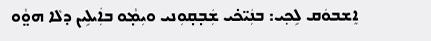ܐܸܫܒܘܿܩ ܠܹܟ݂ܝ: ܒܢܲܝ̈ܟ̇ܝ ܫܲܒ̣ܩ̣ܘܼܢܝ ܘܝܼܡ̣ܵܘ ܒܐܲܝܠܹܝܢ ܕܠܵܐ ܗܘ̤ܵܘ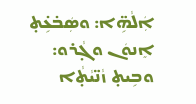ܐܲܠܵܗܹ̈ܐ: ܘܣܲܒ̇ܥܹ̇ܬ̣ ܐܸܢܘܿܢ ܘܓ̣ܵܪܘ: ܘܒܹܝܬ̣ ܙܵܢ̈ܝܵܬ̣ܵܐ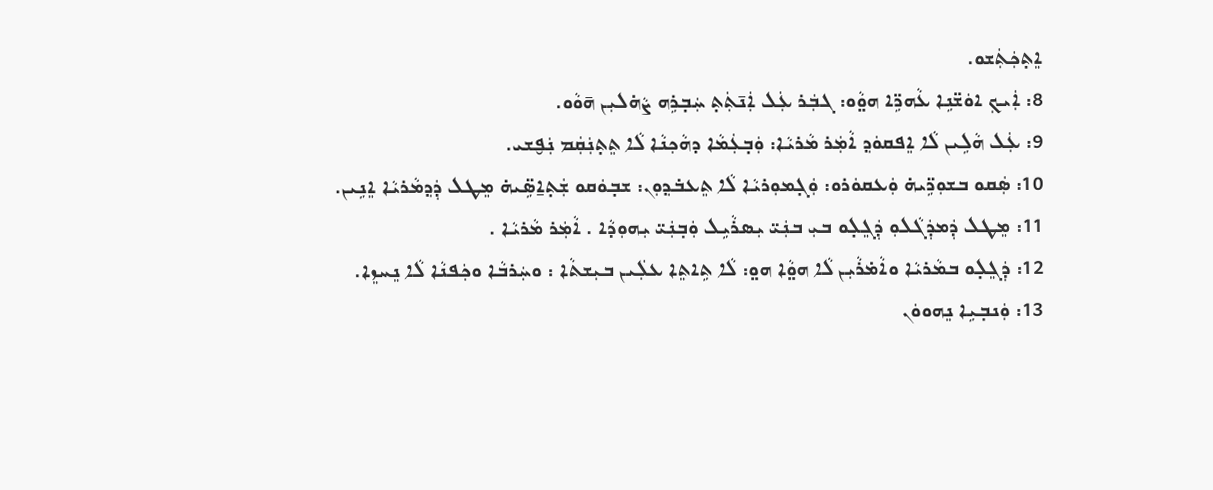ܐܸܬ̣ܟܲܬܲܫܘ.
8: ܐܲܝܟ݂ ܐܘܿܫ̈ܢܹܐ ܥܵܗܖܹ̈ܐ ܗܘ̤ܵܘ: ܓܒܲܪ ܥܲܠ ܐܲܢ̄ܬܲܬ̣ ܚܲܒ̣ܪܹܗ ܨܵܗ̇ܠܝܼܢ ܗ̄ܘܵܘ.
9: ܥܲܠ ܗܵܠܹܝܢ ܠܵܐ ܐܸܦܩܘܿܕ݂ ܐܵܡܲܪ ܡܵܪܝܵܐ: ܘܲܒ̣ܥܲܡܵܐ ܕܗܵܟ݂ܢܵܐ ܠܵܐ ܬܸܬ̣ܢܲܩܲܡ ܢܲܦ̮ܫܝ.
10: ܣܲܩܘ ܒܫܘܼܖܹ̈ܝܗ̇ ܘܲܥܩܘܿܪܘ: ܘܲܓ̣ܡܘܼܪܝܵܐ ܠܵܐ ܬܸܥܒ̇ܕ݂ܘܼܢ: ܫܒ̣ܘܿܩܘ ܫܲܬ̣ܐ̱ܣܹ̈ܝܗ̇ ܡܸܛܠ ܕܲܕ݂ܡܵܪܝܵܐ ܐܸܢܹܝܢ.
11: ܡܸܛܠ ܕܲܡܕܲܓܵܠܘܼ ܕܲܓܸܠ̣ܘ ܒܝܼ ܒܢܲܝ̈ ܝܼܣܪܵܝܹܠ ܘܲܒ݂ܢܲܝ̈ ܝܼܗܘܼܕܵܐ . ܐܵܡܲܪ ܡܵܪܝܵܐ .
12: ܕܲܓܸܠ̣ܘ ܒܡܵܪܝܵܐ ܘܐܵܡ̇ܪܵܝܼܢ ܠܵܐ ܗܘ̤ܵܐ ܗܘ̤: ܠܵܐ ܬܹܐܬܸܐ ܥܠܲܝܢ ܒܝܼܫܬܵܐ : ܘܚܲܪܒܵܐ ܘܟܲܦܢܵܐ ܠܵܐ ܢܸܚܙܸܐ.
13: ܘܲܢܒ݂ܝܹܐ ܢܸܗܘܘܿܢ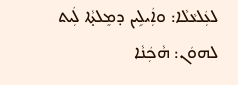ܠܥܲܠܥܵܠܵܐ: ܘܐܲܝܠܹܝܢ ܕܡܸܠܬ̣ܵܐ ܠܲܝܬ ܠܗܘܿܢ: ܗܵܟܲܢܵܐ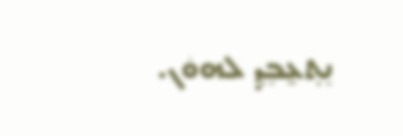ܢܸܬ݂ܥ̱ܒܸܕ݂ ܠܗܘܿܢ.